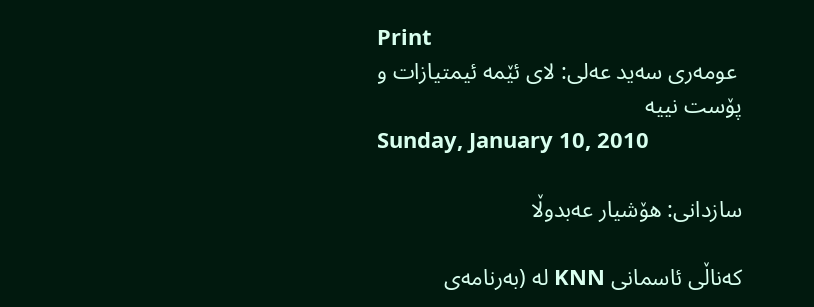Print
 عومه‌ری سه‌ید عه‌لی: لای ئێمه‌ ئیمتیازات و پۆست نییه‌
Sunday, January 10, 2010

سازدانی‌: هۆشیار عه‌بدوڵا

كه‌ناڵی‌ ئاسمانی‌ KNN له‌ (به‌رنامه‌ی‌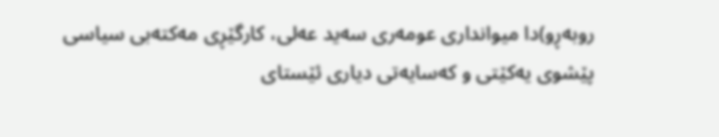روبه‌ڕو)دا میوانداری‌ عومه‌ری‌ سه‌ید عه‌لی‌، كارگێڕی مه‌كته‌بی سیاسی پێشوی‌ یه‌كێتی و كه‌سایه‌تی‌ دیاری‌ ئێستای‌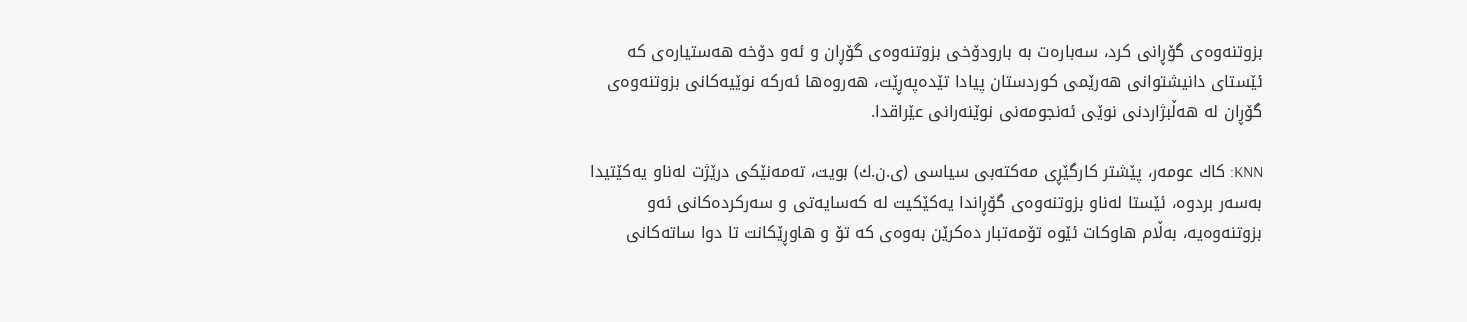بزوتنه‌وه‌ی‌ گۆڕانی‌ كرد، سه‌باره‌ت به‌ بارودۆخی‌ بزوتنه‌وه‌ی‌ گۆڕان و ئه‌و دۆخه‌ هه‌ستیاره‌ی‌ كه‌ ئێستای‌ دانیشتوانی‌ هه‌رێمی‌ كوردستان پیادا تێده‌په‌ڕێت، هه‌روه‌ها ئه‌ركه‌ نوێیه‌كانی بزوتنه‌وه‌ی گۆڕان له‌ هه‌ڵبژاردنی نوێی ئه‌نجومه‌نی نوێنه‌رانی عێراقدا.

KNN: كاك عومه‌ر، پێشتر كارگێڕی‌ مه‌كته‌بی‌ سیاسی‌ (ی‌.ن.ك) بویت، ته‌مه‌نێكی‌ درێژت له‌ناو یه‌كێتیدا به‌سه‌ر بردوه‌، ئێستا له‌ناو بزوتنه‌وه‌ی‌ گۆڕاندا یه‌كێكیت له‌ كه‌سایه‌تی و سه‌ركرده‌كانی‌ ئه‌و بزوتنه‌وه‌یه‌، به‌ڵام هاوكات ئێوه‌ تۆمه‌تبار ده‌كرێن به‌وه‌ی‌ كه‌ تۆ و هاوڕێكانت تا دوا ساته‌كانی‌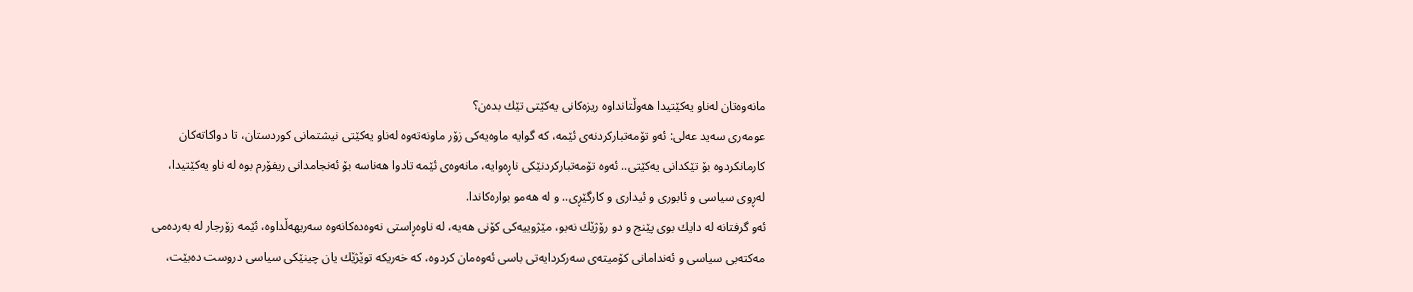مانه‌وه‌تان له‌ناو یه‌كێتیدا هه‌وڵتانداوه‌ ریزه‌كانی یه‌كێتی تێك بده‌ن؟
عومه‌ری‌ سه‌ید عه‌لی‌: ئه‌و تۆمه‌تباركردنه‌ی‌ ئێمه‌، كه‌ گوایه‌ ماوه‌یه‌كی‌ زۆر ماونه‌ته‌وه‌ له‌ناو یه‌كێتی‌ نیشتمانی‌ كوردستان، تا دواكاته‌كان كارمانكردوه‌ بۆ تێكدانی‌ یه‌كێتی‌.. ئه‌وه‌ تۆمه‌تباركردنێكی‌ ناڕه‌وایه‌، مانه‌وه‌ی ئێمه‌ تادوا هه‌ناسه‌ بۆ ئه‌نجامدانی ریفۆرم بوه‌ له‌ ناو یه‌كێتیدا، له‌ڕوی‌ سیاسی‌ و ئابوری‌ ‌و ئیداری‌ و كارگێڕی‌.. و له‌ هه‌مو بواره‌كاندا.
ئه‌و گرفتانه‌ له‌ دایك بوی‌ پێنج و دو رۆژێك نه‌بو، مێژوییه‌كی‌ كۆنی‌ هه‌یه‌، له‌‌ ناوه‌ڕاستی‌ نه‌وه‌ده‌كانه‌وه‌ سه‌ریهه‌ڵداوه‌، ئێمه‌ زۆرجار له‌ به‌رده‌می مه‌كته‌بی‌ سیاسی‌ و ئه‌ندامانی كۆمیته‌ی‌ سه‌ركردایه‌تی‌ باسی‌ ئه‌وه‌مان كردوه‌، كه‌ خه‌ریكه‌ توێژێك یان چینێكی‌ سیاسی‌ دروست ده‌بێت،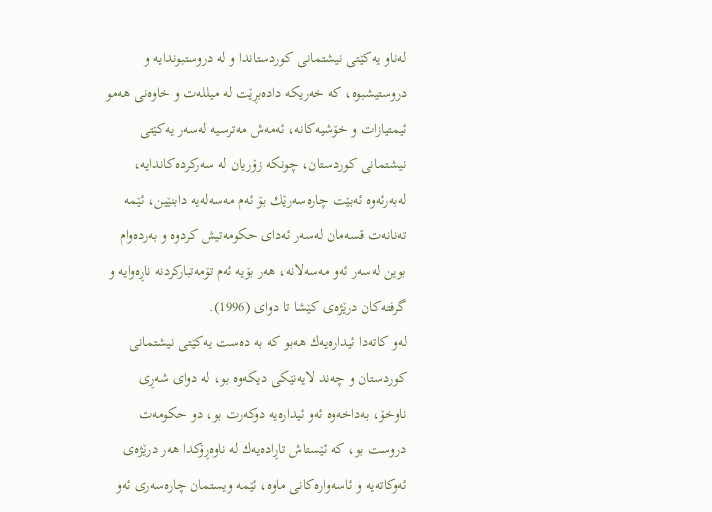له‌ناو یه‌كێتی‌ نیشتمانی‌ كوردستاندا و له‌ دروستبوندایه‌ و دروستیشبوه‌، كه‌ خه‌ریكه‌ داده‌بڕێت له‌ میلله‌ت و خاوه‌نی هه‌مو ئیمتیازات و خۆشیه‌كانه‌، ئه‌مه‌ش مه‌ترسیه‌ له‌سه‌ر یه‌كێتی‌ نیشتمانی‌ كوردستان، چونكه‌ زۆریان له‌ سه‌ركرده‌كاندایه‌، له‌به‌رئه‌وه‌ ئه‌بێت چاره‌سه‌رێك بۆ ئه‌م مه‌سه‌له‌یه‌ دابنێین، ئێمه‌ ته‌نانه‌ت قسه‌مان له‌سه‌ر ئه‌دای‌ حكومه‌تیش كردوه‌ و به‌رده‌وام بوین له‌سه‌ر ئه‌و مه‌سه‌لانه‌، هه‌ر بۆیه‌ ئه‌م تۆمه‌تباركردنه‌ ناڕه‌وایه‌ و گرفته‌كان درێژه‌ی كێشا تا دوای‌ (1996).
له‌و كاته‌دا ئیداره‌یه‌ك هه‌بو كه‌ به‌ ده‌ست یه‌كێتی‌ نیشتمانی كوردستان و چه‌ند لایه‌نێكی‌ دیكه‌وه‌ بو، له‌ دوای‌ شه‌ڕی ناوخۆ، به‌داخه‌وه‌ ئه‌و ئیداره‌یه‌ دوكه‌رت بو، دو حكومه‌ت دروست بو، كه‌ ئێستاش تاڕاده‌یه‌ك له‌ ناوه‌ڕۆكدا هه‌ر درێژه‌ی‌ ئه‌وكاته‌یه‌ و ئاسه‌واره‌كانی ماوه‌، ئێمه‌ ویستمان چاره‌سه‌ری‌ ئه‌و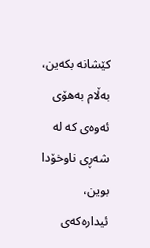كێشانه‌ بكه‌ین، به‌ڵام به‌هۆی‌ ئه‌وه‌ی‌ كه‌ له‌ شه‌ڕی‌ ناوخۆدا بوین، ئیداره‌كه‌ی‌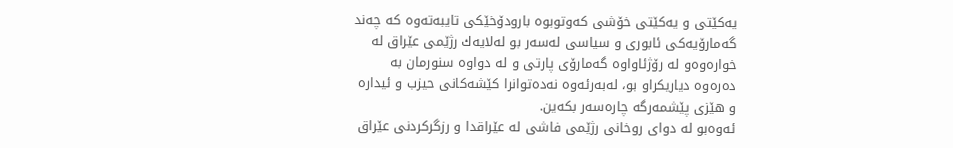یه‌كێتی‌ و یه‌كێتی خۆشی كه‌وتوبوه‌ بارودۆخێكی تایبه‌ته‌وه‌ كه‌ چه‌ند گه‌مارۆیه‌كی ئابوری و سیاسی له‌سه‌ر بو له‌لایه‌ك رژێمی‌ عێراق له‌ خواره‌وه‌و له‌ رۆژئاواوه‌ گه‌مارۆی پارتی‌ و له‌ دواوه‌ سنورمان به‌ ده‌ره‌وه‌ دیاریكراو بو، له‌به‌رئه‌وه‌ نه‌ده‌توانرا كێشه‌كانی‌ حیزب و ئیداره‌ و هێزی‌ پێشمه‌رگه‌ چاره‌سه‌ر بكه‌ین.
ئه‌وه‌بو له‌ دوای‌ روخانی‌ رژێمی‌ فاشی‌ له‌ عێراقدا و رزگركردنی‌ عێراق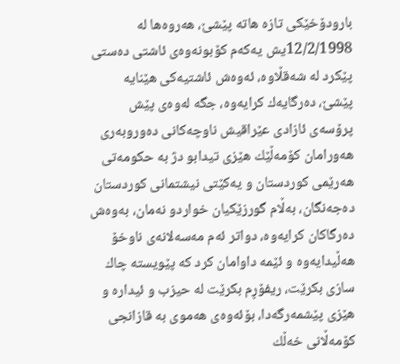بارودۆخێكی‌ تازه‌ هاته‌ پێشێ، هه‌روه‌ها له‌ 12/2/1998یش یه‌كه‌م كۆبونه‌وه‌ی‌ ئاشتی ده‌ستی‌ پێكرد له‌ شه‌قڵاوه‌، ئه‌وه‌ش ئاشتیه‌كی‌ هێنایه‌ پێشێ‌، ده‌رگایه‌ك كرایه‌وه‌، جگه‌ له‌وه‌ی پێش پرۆسه‌ی‌ ئازادی عێراقیش ناوچه‌كانی ده‌وروبه‌ری‌ هه‌ورامان كۆمه‌ڵێك هێزی‌ تیدابو دژ به‌ حكومه‌تی‌ هه‌رێمی‌ كوردستان و یه‌كێتی‌ نیشتمانی‌ كوردستان ده‌جه‌نگان، به‌ڵام گورزێكیان خواردو نه‌مان، به‌وه‌ش ده‌رگاكان كرایه‌وه‌، دواتر ئه‌م مه‌سه‌لانه‌ی‌ ناوخۆ هه‌ڵیدایه‌وه‌ و ئێمه‌ داوامان كرد كه‌ پێویسته‌ چاك سازی‌ بكرێت، ریفۆڕم بكرێت له‌ حیزب و ئیداره‌ و هێزی‌ پێشمه‌رگه‌دا، بۆئه‌وه‌ی هه‌موی‌ به‌ قازانجی‌ كۆمه‌ڵانی‌ خه‌ڵك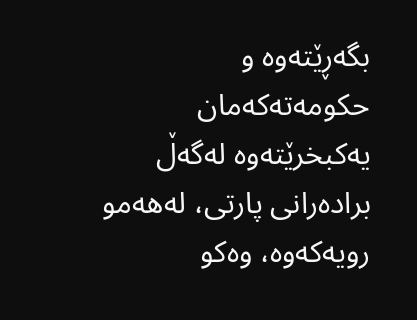بگه‌ڕێته‌وه‌ و حكومه‌ته‌كه‌مان یه‌كبخرێته‌وه‌ له‌گه‌ڵ براده‌رانی‌ پارتی‌، له‌هه‌مو رویه‌كه‌وه‌، وه‌كو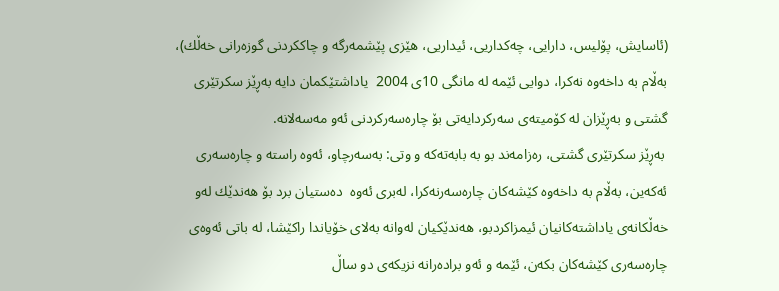(ئاسایش، پۆلیس، دارایی، چه‌كداریی، ئیداریی، هێزی پێشمه‌رگه‌ و چاككردنی گوزه‌رانی خه‌ڵك)، به‌ڵام به‌ داخه‌وه‌ نه‌كرا، دوایی‌ ئێمه‌ له‌ مانگی‌ 10ی‌ 2004  یاداشتێكمان دایه‌ به‌ڕێز سكرتێری‌ گشتی‌ و به‌ڕێزان له‌ كۆمیته‌ی‌ سه‌ركردایه‌تی‌ بۆ چاره‌سه‌ركردنی‌ ئه‌و مه‌سه‌لانه‌.
 به‌ڕێز سكرتێری‌ گشتی‌، ره‌زامه‌ند بو به‌ بابه‌ته‌كه‌ و وتی‌: به‌سه‌رچاو، ئه‌وه‌ راسته‌ و چاره‌سه‌ری‌ ئه‌كه‌ین، به‌ڵام به‌ داخه‌وه‌ كێشه‌كان چاره‌سه‌رنه‌كرا، له‌بری ئه‌وه‌  ده‌ستیان برد بۆ هه‌ندێك له‌و خه‌ڵكانه‌ی یاداشته‌كانیان ئیمزاكردبو، هه‌ندێكیان له‌وانه‌ به‌لای‌ خۆیاندا راكێشا، له‌ باتی‌ ئه‌وه‌ی‌ چاره‌سه‌ری‌ كێشه‌كان بكه‌ن، ئێمه‌ و ئه‌و براده‌رانه‌ نزیكه‌ی‌ دو ساڵ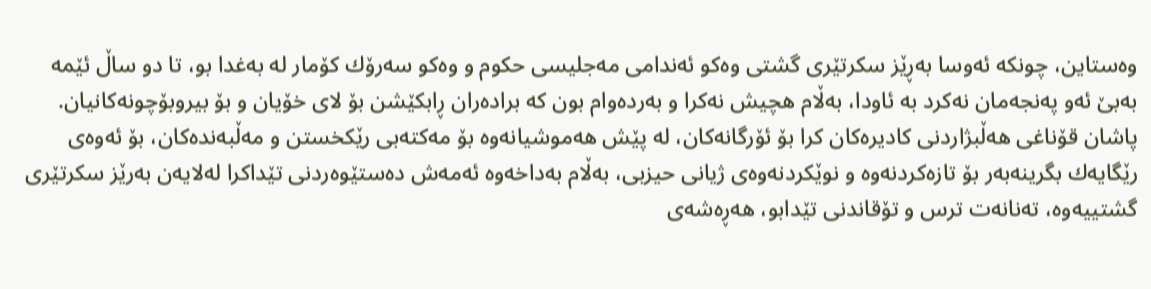وه‌ستاین، چونكه‌ ئه‌وسا به‌ڕێز سكرتێری‌ گشتی‌ وه‌كو ئه‌ندامی‌ مه‌جلیسی‌ حكوم و وه‌كو سه‌رۆك كۆمار له‌ به‌غدا بو، تا دو ساڵ ئێمه‌ به‌بێ‌ ئه‌و په‌نجه‌مان نه‌كرد به‌ ئاودا، به‌ڵام هچیش نه‌كرا و به‌رده‌وام بون كه‌ براده‌ران ڕابكێشن بۆ لای‌ خۆیان و بۆ بیروبۆچونه‌كانیان.
پاشان قۆناغی‌ هه‌ڵبژاردنی‌ كادیره‌كان كرا بۆ ئۆرگانه‌كان، له‌ پێش هه‌موشیانه‌وه‌ بۆ مه‌كته‌بی‌ رێكخستن و‌ مه‌ڵبه‌نده‌كان، بۆ ئه‌وه‌ی رێگایه‌ك بگرینه‌به‌ر بۆ تازه‌كردنه‌وه‌ و نوێكردنه‌وه‌ی ژیانی حیزبی، به‌ڵام به‌داخه‌وه‌ ئه‌مه‌ش ده‌ستێوه‌ردنی تێداكرا له‌لایه‌ن به‌رێز سكرتێری‌ گشتییه‌وه‌، ته‌نانه‌ت ترس و تۆقاندنی‌ تێدابو، هه‌ڕه‌شه‌ی‌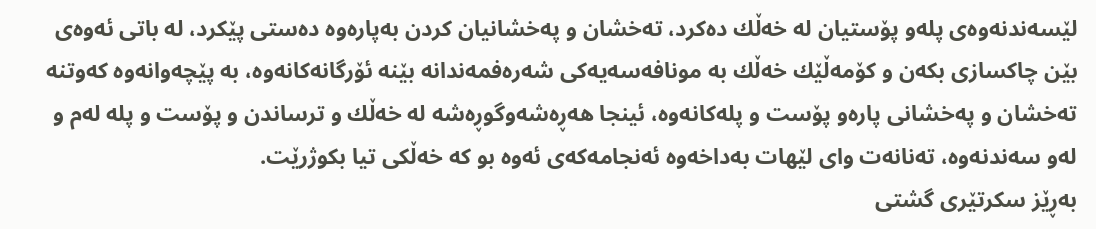لێسه‌ندنه‌وه‌ی پله‌و پۆستیان له‌ خه‌ڵك ده‌كرد، ته‌خشان و په‌خشانیان كردن به‌پاره‌‌وه‌ ده‌ستی پێكرد، له‌ باتی‌ ئه‌وه‌ی‌ بێن چاكسازی بكه‌ن و كۆمه‌ڵێك خه‌ڵك به‌ مونافه‌سه‌یه‌كی‌ شه‌ره‌فمه‌ندانه‌ بێنه‌ ئۆرگانه‌كانه‌وه‌، به‌ پێچه‌وانه‌وه‌ كه‌وتنه‌ ته‌خشان و په‌خشانی‌ پاره‌و پۆست و پله‌كانه‌وه‌، ئینجا هه‌ڕه‌شه‌وگوڕه‌شه‌ له‌ خه‌ڵك و ترساندن و پۆست و پله‌ له‌م و له‌و سه‌ندنه‌وه‌، ته‌نانه‌ت وای‌ لێهات به‌داخه‌وه‌ ئه‌نجامه‌كه‌ی ئه‌وه‌ بو كه‌ خه‌ڵكی‌ تیا بكوژرێت.
به‌ڕێز سكرتێری‌ گشتی‌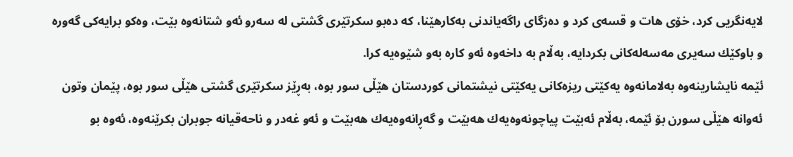لایه‌نگریی كرد، خۆی‌ هات و قسه‌ی‌ كرد و ده‌زگای‌ راگه‌یاندنی‌ به‌كارهێنا، كه‌ ده‌بو سكرتێری‌ گشتی‌ له‌ سه‌رو ئه‌و شتانه‌وه‌ بێت، وه‌كو برایه‌كی‌ گه‌وره‌ و باوكێك سه‌یری‌ مه‌سه‌له‌كانی‌ بكردایه‌، به‌ڵام به‌ داخه‌وه‌ ئه‌و كاره‌ به‌و شێوه‌یه‌ كرا.
ئێمه‌ نایشارینه‌وه‌ به‌لامانه‌وه‌ یه‌كێتی‌ ریزه‌كانی‌ یه‌كێتی‌ نیشتمانی‌ كوردستان هێڵی‌ سور بوه‌، به‌ڕێز سكرتێری‌ گشتی‌ هێڵی‌ سور بوه‌، پێمان وتون ئه‌وانه‌ هێڵی‌ سورن بۆ ئێمه‌، به‌ڵام ئه‌بێت پیاچونه‌وه‌یه‌ك هه‌بێت و گه‌ڕانه‌وه‌یه‌ك هه‌بێت و ئه‌و غه‌در و ناحه‌قیانه‌ جوبران بكرێنه‌وه‌، ئه‌وه‌ بو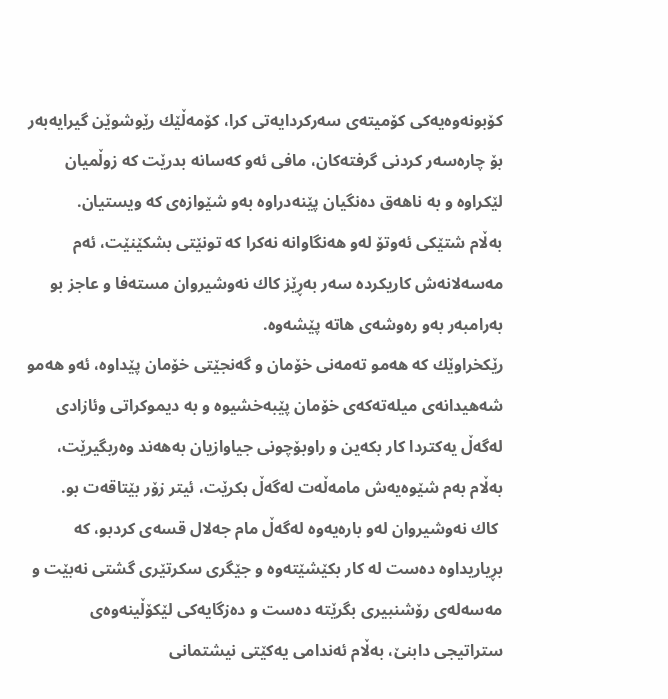كۆبونه‌وه‌یه‌كی كۆمیته‌ی‌ سه‌ركردایه‌تی‌ كرا، كۆمه‌ڵێك رێوشوێن گیرایه‌به‌ر بۆ چاره‌سه‌ر كردنی گرفته‌كان، مافی ئه‌و كه‌سانه‌ بدرێت كه‌ زوڵمیان لێكراوه‌ و به‌ ناهه‌ق ده‌نگیان پێنه‌دراوه‌ به‌و شێوازه‌ی‌ كه‌ ویستیان.
به‌ڵام شتێكی‌ ئه‌وتۆ له‌و هه‌نگاوانه‌ نه‌كرا كه‌ تونێتی‌ بشكێنێت، ئه‌م مه‌سه‌لانه‌ش كاریكرده‌ سه‌ر به‌ڕێز كاك نه‌وشیروان مسته‌فا و عاجز بو به‌رامبه‌ر به‌و ره‌وشه‌ی هاته‌ پێشه‌وه‌.
رێكخراوێك كه‌ هه‌مو ته‌مه‌نی‌ خۆمان و گه‌نجێتی‌ خۆمان پێداوه‌، ئه‌و هه‌مو شه‌هیدانه‌ی‌ میله‌ته‌كه‌ی‌ خۆمان پێبه‌خشیوه‌ و به‌ دیموكراتی‌ وئازادی‌ له‌گه‌ڵ یه‌كتردا كار بكه‌ین و راوبۆچونی‌ جیاوازیان به‌هه‌ند وه‌ربگیرێت، به‌ڵام به‌م شێوه‌یه‌ش مامه‌ڵه‌ت له‌گه‌ڵ بكرێت، ئیتر زۆر بێتاقه‌ت بو.
 كاك نه‌وشیروان له‌و باره‌یه‌وه‌ له‌گه‌ڵ مام جه‌لال قسه‌ی‌ كردبو، كه‌ بڕیاریداوه‌ ده‌ست له‌ كار بكێشێته‌وه‌ ‌و جێگری‌ سكرتێری‌ گشتی‌ نه‌بێت و مه‌سه‌له‌ی‌ رۆشنبیری بگرێته‌ ده‌ست و ده‌زگایه‌كی‌ لێكۆڵینه‌وه‌ی‌ ستراتیجی‌ دابنێ‌، به‌ڵام ئه‌ندامی‌ یه‌كێتی‌ نیشتمانی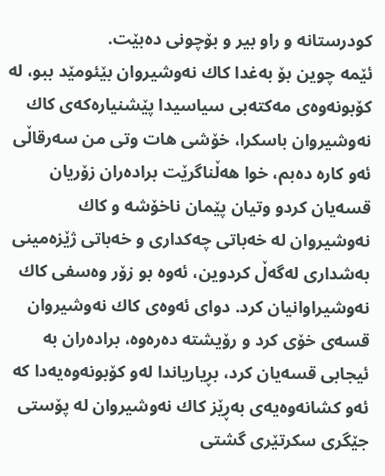كودرستانه‌ و راو بیر و بۆچونی‌ ده‌بێت.
ئێمه‌ چوین بۆ به‌غدا كاك نه‌وشیروان بێئومێد ببو، له‌ كۆبونه‌وه‌ی‌ مه‌كته‌بی‌ سیاسیدا پێشنیاره‌كه‌ی كاك نه‌وشیروان باسكرا، خۆشی‌ هات وتی‌ من سه‌رقاڵی ئه‌و كاره‌ ده‌بم، خوا هه‌ڵناگرێت براده‌ران زۆریان قسه‌یان كردو وتیان پێمان ناخۆشه‌ و كاك نه‌وشیروان له‌ خه‌باتی‌ چه‌كداری و خه‌باتی‌ ژێزه‌مینی‌ به‌شداری له‌گه‌ڵ كردوین، ئه‌وه‌ بو زۆر وه‌سفی‌ كاك نه‌وشیراوانیان كرد. دوای‌ ئه‌وه‌ی‌ كاك نه‌وشیروان قسه‌ی‌ خۆی‌ كرد و رۆیشته‌ ده‌ره‌وه‌، براده‌ران به‌ ئیجابی‌ قسه‌یان كرد، بڕیاریاندا له‌و كۆبونه‌وه‌یه‌دا كه‌ ئه‌و كشانه‌وه‌یه‌ی‌ به‌ڕێز كاك نه‌وشیروان له‌ پۆستی‌ جێگری‌ سكرتێری‌ گشتی‌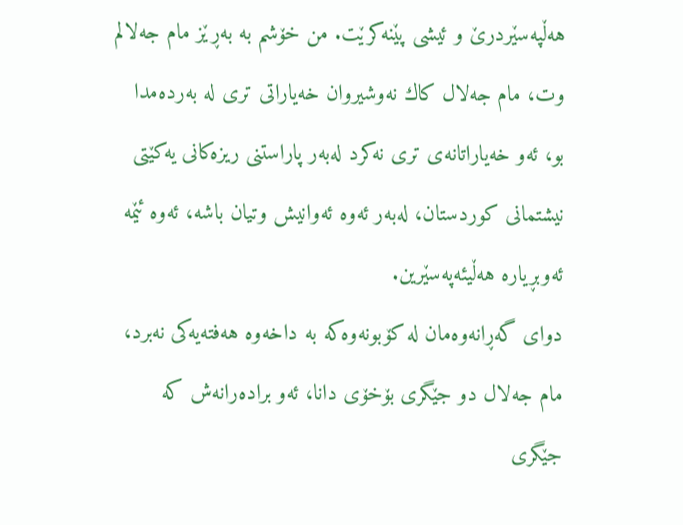هه‌ڵپه‌سێردرێ‌ و ئیشی‌ پێنه‌كرێت. من خۆشم به‌ به‌ڕێز مام جه‌لالم وت، مام جه‌لال كاك نه‌وشیروان خه‌یاراتی‌ تری‌ له‌ به‌رده‌مدا بو، ئه‌و خه‌یاراتانه‌ی‌ تری نه‌كرد له‌به‌ر پاراستنی‌ ریزه‌كانی‌ یه‌كێتی‌ نیشتمانی‌ كوردستان، له‌به‌ر ئه‌وه‌ ئه‌وانیش وتیان باشه‌، ئه‌وه‌ ئێمه ئه‌وبڕیاره‌‌ هه‌ڵیئه‌په‌سێرین‌.
دوای‌ گه‌ڕانه‌وه‌مان له‌ كۆبونه‌وه‌كه‌ به‌ داخه‌وه‌ هه‌فته‌یه‌كی‌ نه‌برد، مام جه‌لال دو جێگری بۆخۆی‌ دانا، ئه‌و براده‌رانه‌ش كه‌ جێگری‌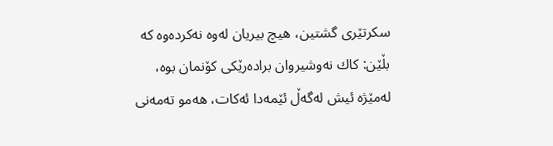سكرتێری‌ گشتین، هیچ بیریان له‌وه‌ نه‌كرده‌وه‌ كه‌ بڵێن: كاك نه‌وشیروان براده‌رێكی‌ كۆنمان بوه‌، له‌مێژه‌ ئیش له‌گه‌ڵ ئێمه‌دا ئه‌كات، هه‌مو ته‌مه‌نی‌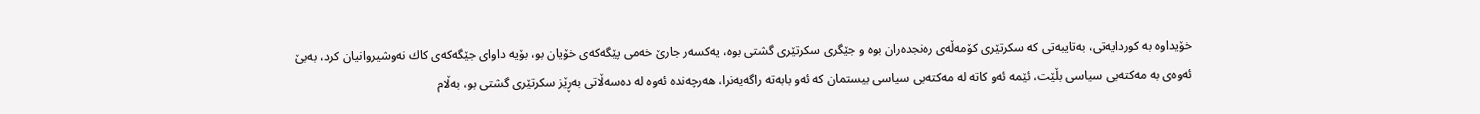خۆیداوه‌ به‌ كوردایه‌تی، به‌تایبه‌تی كه‌ سکرتێری‌ كۆمه‌ڵه‌ی ره‌نجده‌ران بوه‌ و جێگری‌ سكرتێری‌ گشتی‌ بوه‌، یه‌كسه‌ر جارێ‌ خه‌می‌ پێگه‌كه‌ی خۆیان بو، بۆیه‌ داوای‌ جێگه‌كه‌ی كاك نه‌وشیروانیان كرد، به‌بێ‌ ئه‌وه‌ی‌ به‌ مه‌كته‌بی‌ سیاسی‌ بڵێت، ئێمه‌ ئه‌و كاته‌ له‌ مه‌كته‌بی سیاسی بیستمان كه‌ ئه‌و بابه‌ته‌ راگه‌یه‌نرا، هه‌رچه‌نده‌ ئه‌وه‌ له‌ ده‌سه‌ڵاتی‌ به‌ڕێز سكرتێری‌ گشتی‌ بو، به‌ڵام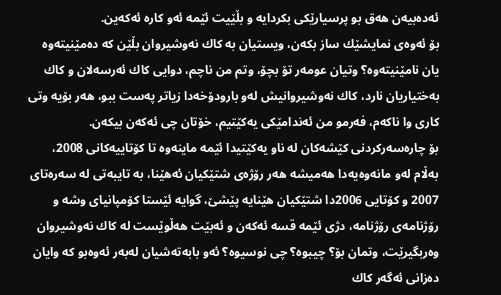ئه‌ده‌بیه‌ن هه‌ق بو پرسیارێكی بكردایه‌ ‌و بڵێیت ئێمه‌ ئه‌و كاره‌ ئه‌كه‌ین.
بۆ ئه‌وه‌ی نمایشێك ساز بكه‌ن، ویستیان به‌ كاك نه‌وشیروان بڵێن كه‌ ده‌مێنیته‌وه‌ یان نامێنیته‌وه‌؟ وتیان عومه‌ر تۆ بچۆ، وتم من ناچم، دوایی‌ كاك ئه‌رسه‌لان و كاك به‌ختیاریان نارد، كاك نه‌وشیروانیش له‌و بارودۆخه‌دا زیاتر په‌ست ببو، هه‌ر بۆیه‌ وتی‌ كاری وا ناكه‌م، فه‌رمو من ئه‌ندامێكی‌ یه‌كێتیم، خۆتان چی ئه‌كه‌ن بیكه‌ن.
بۆ چاره‌سه‌ركردنی‌ كێشه‌كان له‌ ناو یه‌كێتیدا ئێمه‌ ماینه‌وه‌ تا كۆتاییه‌كانی 2008، به‌ڵام له‌و مانه‌وه‌یه‌دا هه‌میشه‌ هه‌ر رۆژه‌ی‌ شتێكیان ئه‌هێنا، به‌ تایبه‌تی‌ له‌ سه‌ره‌تای‌ 2007 و كۆتایی‌ 2006دا شتێكیان هێنایه‌ پێشێ‌، گوایه‌ ئێستا كۆمپانیای‌ وشه‌ و رۆژنامه‌ی رۆژنامه‌، دژی‌ ئێمه‌ قسه‌ ئه‌كه‌ن و ئه‌بێت هه‌ڵوێست له‌ كاك نه‌وشیروان وه‌ربگیرێت، وتمان بۆ؟ چیبوه‌؟ چی‌ نوسیوه‌؟ ئه‌و بابه‌ته‌شیان له‌به‌ر ئه‌وه‌بو كه‌ وایان ده‌زانی‌ ئه‌گه‌ر كاك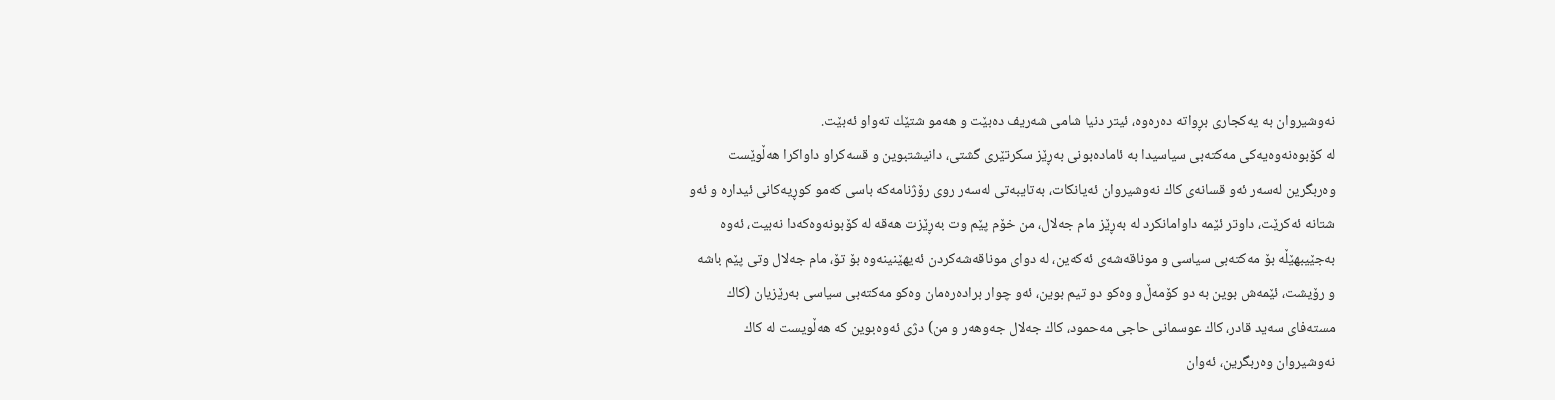نه‌وشیروان به‌ یه‌كجاری‌ بڕواته‌ ده‌ره‌وه‌، ئیتر دنیا شامی‌ شه‌ریف ده‌بێت و هه‌مو شتێك ته‌واو ئه‌بێت.
له‌ كۆبوه‌نه‌وه‌یه‌كی‌ مه‌كته‌بی‌ سیاسیدا به‌ ئاماده‌بونی‌ به‌ڕێز سكرتێری‌ گشتی‌، دانیشتبوین و قسه‌كراو داواكرا هه‌ڵوێست وه‌ربگرین له‌سه‌ر ئه‌و قسانه‌ی كاك نه‌وشیروان ئه‌یانكات، به‌تایبه‌تی له‌سه‌ر روی رۆژنامه‌كه‌ باسی كه‌مو كوڕیه‌كانی‌ ئیداره‌ و ئه‌و شتانه‌ ئه‌كرێت، داوتر ئێمه‌ داوامانكرد له‌ به‌ڕێز مام جه‌لال، من خۆم پێم وت به‌ڕێزت هه‌قه‌ له‌ كۆبونه‌وه‌كه‌دا نه‌بیت، ئه‌وه‌ به‌جێیبهێڵه‌ بۆ مه‌كته‌بی‌ سیاسی‌ و موناقه‌شه‌ی‌ ئه‌كه‌ین، له‌ دوای‌ موناقه‌شه‌كردن ئه‌یهێنینه‌وه‌ بۆ تۆ، مام جه‌لال وتی‌ پێم باشه‌ و رۆیشت، ئێمه‌ش بوین به‌ دو كۆمه‌ڵ‌و وه‌كو دو تیم بوین، ئه‌و چوار براده‌ره‌مان وه‌كو مه‌كته‌بی‌ سیاسی‌ به‌رێزیان (كاك مسته‌فای‌ سه‌ید قادر، كاك عوسمانی‌ حاجی‌ مه‌حمود، كاك جه‌لال جه‌وهه‌ر و من) دژی‌ ئه‌وه‌بوین كه‌ هه‌ڵویست له‌ كاك نه‌وشیروان وه‌ربگرین، ئه‌وان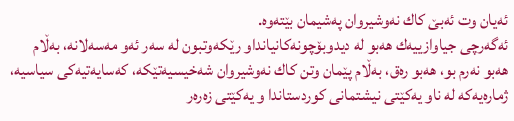ئه‌یان وت ئه‌بێ‌ كاك نه‌وشیروان په‌شیمان بێته‌وه‌.
ئه‌گه‌رچی جیاوازییه‌ك هه‌بو له‌ دیدوبۆچونه‌كانیاندا‌و رێكه‌وتبون له‌ سه‌ر ئه‌و مه‌سه‌لانه‌، به‌ڵام هه‌بو نه‌رم بو، هه‌بو ره‌ق، به‌ڵام پێمان وتن كاك نه‌وشیروان شه‌خیسیه‌تێكه‌، كه‌سایه‌تیه‌كی‌ سیاسیه‌، ژماره‌یه‌كه‌ له‌ ناو یه‌كێتی نیشتمانی‌ كوردستاندا و یه‌كێتی‌ زه‌ره‌ر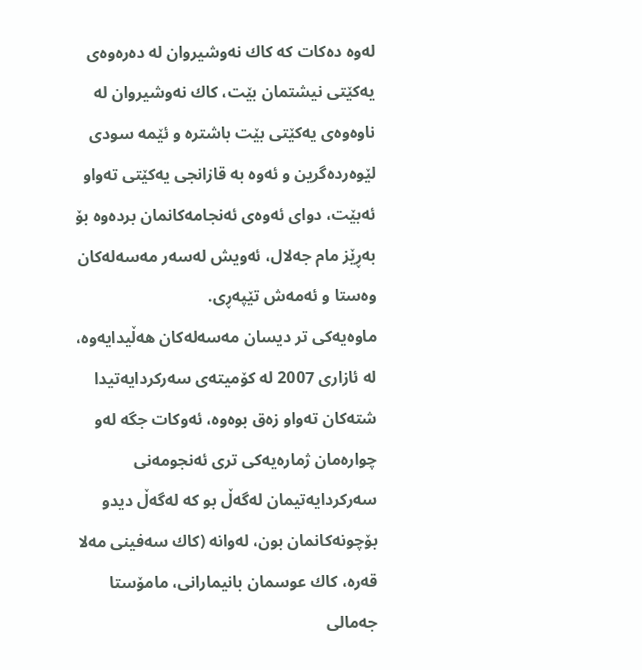له‌وه‌ ده‌كات كه‌ كاك نه‌وشیروان له‌ ده‌ره‌وه‌ی‌ یه‌كێتی‌ نیشتمان بێت، كاك نه‌وشیروان له‌ ناوه‌وه‌ی‌ یه‌كێتی‌ بێت باشتره‌ و ئێمه‌ سودی‌ لێوه‌رده‌گرین و ئه‌وه‌ به‌ قازانجی‌ یه‌کێتی ته‌واو ئه‌بێت، دوای‌ ئه‌وه‌ی ئه‌نجامه‌كانمان برده‌وه‌ بۆ به‌ڕێز مام جه‌لال، ئه‌ویش له‌سه‌ر مه‌سه‌له‌كان وه‌ستا و ئه‌مه‌ش تێپه‌ڕی‌.
ماوه‌یه‌كی‌ تر دیسان مه‌سه‌له‌كان هه‌ڵیدایه‌وه‌، له‌ ئازاری‌ 2007 له‌ كۆمیته‌ی‌ سه‌ركردایه‌تیدا شته‌كان ته‌واو زه‌ق بوه‌‌وه‌، ئه‌وكات جگه‌ له‌و چواره‌مان ژماره‌یه‌كی‌ تری ئه‌نجومه‌نی سه‌ركردایه‌تیمان له‌گه‌ڵ بو كه‌ له‌گه‌ڵ دیدو بۆچونه‌كانمان بون، له‌وانه‌ (كاك سه‌فینی‌ مه‌لا قه‌ره‌، كاك عوسمان بانیمارانی‌، مامۆستا جه‌مالی‌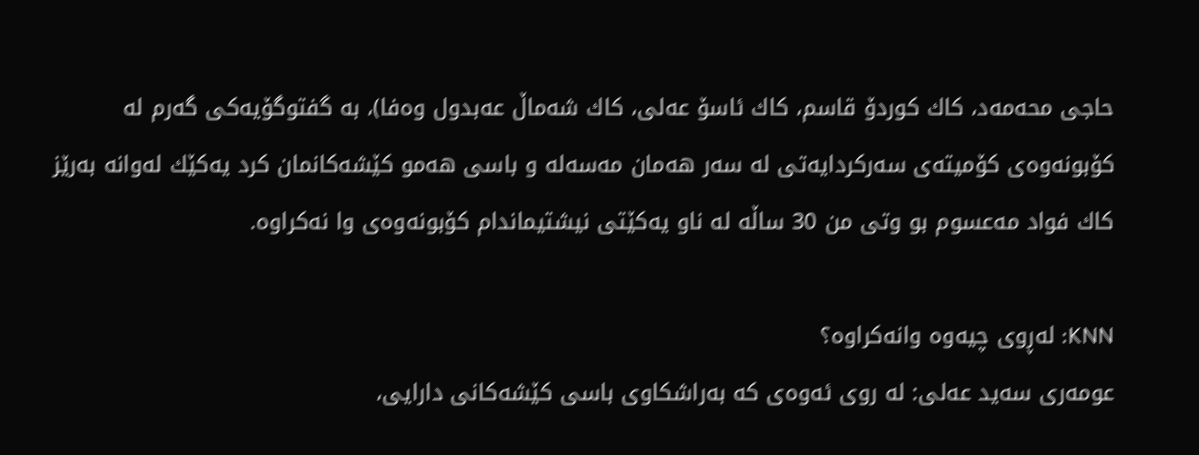حاجی‌ محه‌مه‌د، كاك كوردۆ قاسم، كاك ئاسۆ عه‌لی‌، كاك شه‌ماڵ عه‌بدول وه‌فا)، به‌ گفتوگۆیه‌كی‌ گه‌رم له‌ كۆبونه‌وه‌ی‌ كۆمیته‌ی‌ سه‌ركردایه‌تی‌ له‌ سه‌ر هه‌مان مه‌سه‌له‌ و باسی‌ هه‌مو كێشه‌كانمان كرد یه‌كێك له‌وانه‌ به‌رێز كاك فواد مه‌عسوم بو وتی‌ من 30 ساڵه‌ له‌ ناو یه‌كێتی‌ نیشتیماندام كۆبونه‌وه‌ی‌ وا نه‌كراوه‌.

KNN: له‌ڕوی‌ چیه‌وه‌ وانه‌كراوه‌؟
عومه‌ری سه‌ید عه‌لی: له‌ روی‌ ئه‌وه‌ی كه‌ به‌راشكاوی‌ باسی‌ كێشه‌كانی‌ دارایی‌،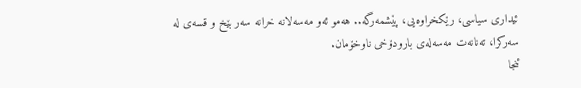ئیداری‌ سیاسی‌، رێكخراوه‌یی‌، پێشمه‌رگه‌.. هه‌مو ئه‌و مه‌سه‌لانه‌ خرانه‌ سه‌ر بێخ و قسه‌ی‌ له‌ سه‌ركرا، ته‌نانه‌ت مه‌سه‌له‌ی‌ بارودۆخی ناوخۆمان.
ئنجا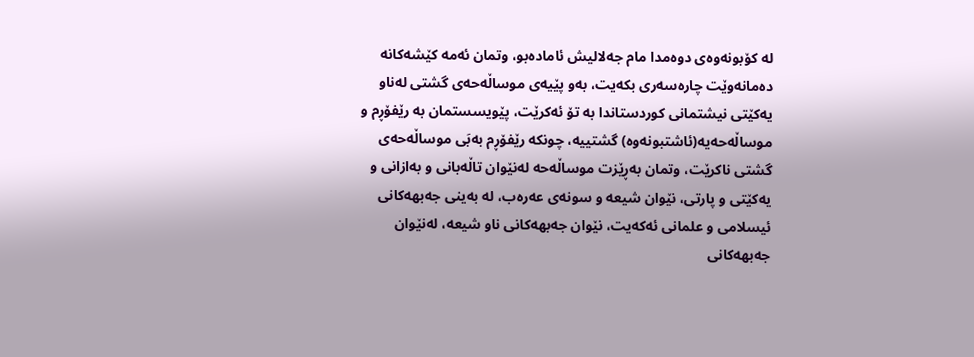له‌ كۆبونه‌وه‌ی‌ دوه‌مدا مام جه‌لالیش ئاماده‌بو، وتمان ئه‌مه‌ كێشه‌كانه‌ ده‌مانه‌وێت چاره‌سه‌ری بكه‌یت، به‌و پێیه‌ی موساڵه‌حه‌ی‌ گشتی‌ له‌ناو یه‌كێتی‌ نیشتمانی‌ كوردستاندا به‌ تۆ ئه‌كرێت، پێویسستمان به‌ رێفۆڕم و موساڵه‌حه‌یه‌‌(ئاشتبونه‌وه‌) گشتییه‌، چونكه‌ رێفۆڕم به‌بَی‌ موساڵه‌حه‌ی‌ گشتی‌ ناكرێت، وتمان به‌ڕێزت موساڵه‌حه‌ له‌نێوان تاڵه‌بانی و به‌ازانی و یه‌كێتی و پارتی، نێوان شیعه‌ و سونه‌ی‌ عه‌ره‌ب، له‌ به‌ینی‌ جه‌بهه‌كانی‌ ئیسلامی‌ و علمانی‌ ئه‌كه‌یت، نێوان جه‌بهه‌كانی‌ ناو شیعه‌، له‌‌نێوان جه‌بهه‌كانی‌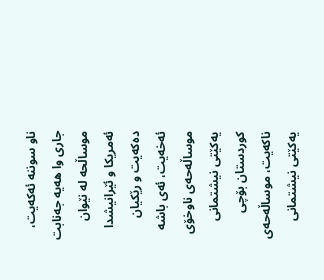ناو سوننه‌ ئه‌كه‌یت، جاری‌ وا هه‌یه‌ جه‌نابت موساڵحه‌ له‌ نێوان ئه‌مریكا و ئێرانیشدا ده‌كه‌یت و رێكیان ئه‌خه‌یت، ئه‌ی‌ باشه‌ موساڵه‌حه‌ی‌ ناوخۆی یه‌كێتی‌ نیشتمانی‌ كوردستان بۆچی ناكه‌یت، موساڵه‌حه‌ی‌ یه‌كێتی‌ نیشتمانی‌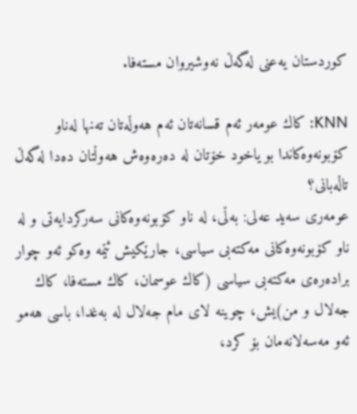كوردستان یه‌عنی له‌گه‌ڵ‌ نه‌وشیروان مسته‌فا.

KNN: كاك عومه‌ر ئه‌م قسانه‌تان ئه‌م هه‌وڵه‌تان ته‌نها له‌ناو كۆبونه‌وه‌كاندا بو یاخود خۆتان له‌ ده‌ره‌وه‌ش هه‌وڵتان ده‌دا له‌گه‌ڵ تاڵه‌بانی‌؟
عومه‌ری سه‌ید عه‌لی: به‌ڵی‌، له‌ ناو كۆبونه‌وه‌كانی‌ سه‌ركردایه‌تی‌ و له‌ ناو كۆبونه‌وه‌كانی‌ مه‌كته‌بی‌ سیاسی‌، جارێكیش ئێمه‌ وه‌كو ئه‌و چوار براده‌ره‌ی‌ مه‌كته‌بی‌ سیاسی‌ (كاك عوسمان، كاك مسته‌فا، كاك جه‌لال و من)یش، چوینه‌ لای‌ مام جه‌لال له‌ به‌غدا، باسی‌ هه‌مو ئه‌و مه‌سه‌لانه‌مان بۆ كرد،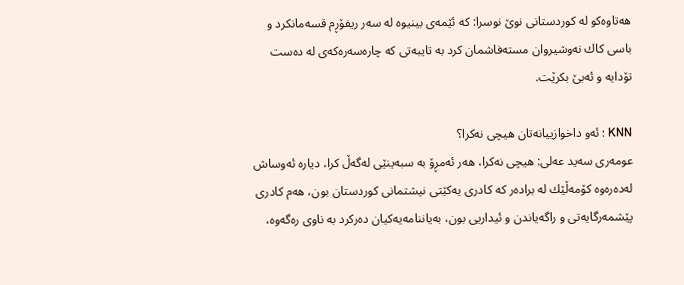هه‌تاوه‌كو له‌ كوردستانی‌ نوێ‌ نوسرا: كه‌ ئێمه‌ی‌ بینیوه‌ له‌ سه‌ر ریفۆڕم قسه‌مانكرد و باسی‌ كاك نه‌وشیروان مسته‌فاشمان كرد به‌ تایبه‌تی‌ كه‌ چاره‌سه‌ره‌كه‌ی‌ له‌ ده‌ست تۆدایه‌ و ئه‌بێ‌ بكرێت.

KNN : ئه‌و داخوازییانه‌تان هیچی نه‌كرا؟
عومه‌ری‌ سه‌ید عه‌لی‌: هیچی نه‌كرا، هه‌ر ئه‌مڕۆ به‌ سبه‌ینێی‌ له‌گه‌ڵ كرا، دیاره‌ ئه‌وساش له‌ده‌ره‌وه‌ كۆمه‌ڵێك له‌ براده‌ر كه‌ كادری یه‌كێتی‌ نیشتمانی‌ كوردستان بون، هه‌م كادری‌ پێشمه‌رگایه‌تی‌ و راگه‌یاندن و ئیداریی‌ بون، به‌یاننامه‌یه‌كیان ده‌ركرد به‌ ناوی‌ ره‌گه‌وه‌،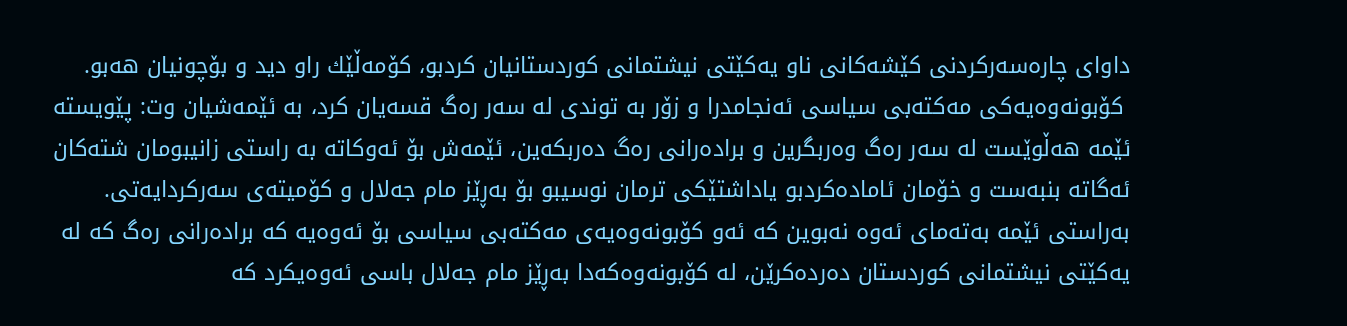داوای چاره‌سه‌ركردنی كێشه‌كانی ناو یه‌كێتی‌ نیشتمانی‌ كوردستانیان كردبو، كۆمه‌ڵێك راو دید و بۆچونیان هه‌بو.
 كۆبونه‌وه‌یه‌كی مه‌كته‌بی‌ سیاسی‌ ئه‌نجامدرا و زۆر به‌ توندی‌ له‌ سه‌ر ره‌گ قسه‌یان كرد، به‌ ئێمه‌شیان وت: پێویسته‌ ئێمه‌ هه‌ڵوێست له‌ سه‌ر ره‌گ وه‌ربگرین و براده‌رانی‌ ره‌گ ده‌ربكه‌ین، ئێمه‌ش بۆ ئه‌وكاته‌ به‌ راستی‌ زانیبومان شته‌كان ئه‌گاته‌ بنبه‌ست و خۆمان ئاماده‌كردبو یاداشتێكی‌ ترمان نوسیبو بۆ به‌ڕێز مام جه‌لال و كۆمیته‌ی‌ سه‌ركردایه‌تی‌.
به‌راستی‌ ئێمه‌ به‌ته‌مای‌ ئه‌وه‌ نه‌بوین كه‌ ئه‌و كۆبونه‌وه‌یه‌ی مه‌كته‌بی سیاسی بۆ ئه‌وه‌یه‌ كه‌ براده‌رانی‌ ره‌گ كه‌ له‌ یه‌كێتی‌ نیشتمانی‌ كوردستان ده‌رده‌كرێن، له‌ كۆبونه‌وه‌كه‌دا به‌ڕێز مام جه‌لال باسی‌ ئه‌وه‌یكرد كه‌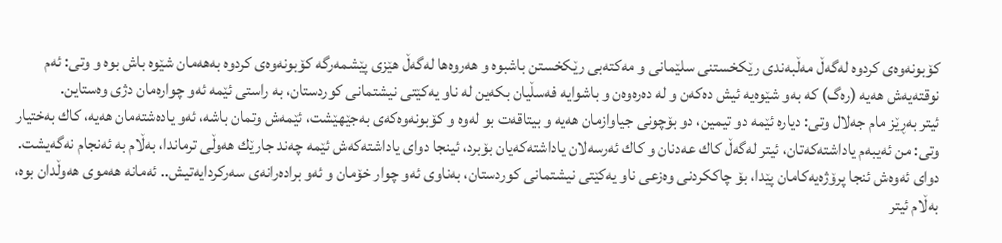كۆبونه‌وه‌ی‌ كردوه‌ له‌گه‌ڵ مه‌ڵبه‌ندی‌ رێكخستنی‌ سلێمانی‌ و مه‌كته‌بی‌ رێكخستن باشبوه‌ و هه‌روه‌ها‌ له‌گه‌ڵ هێزی‌ پێشمه‌رگه‌ كۆبونه‌وه‌ی كردوه‌ به‌هه‌مان شێوه‌ باش بوه‌ و وتی‌: ئه‌م نوقته‌یه‌ش هه‌یه‌ (ره‌گ) كه‌ به‌و شێوه‌یه‌ ئیش ده‌كه‌ن و له‌ ده‌ره‌وه‌ن و باشوایه‌ فه‌سڵیان بكه‌ین له‌ ناو یه‌كێتی‌ نیشتمانی‌ كوردستان، به‌ راستی‌ ئێمه‌ ئه‌و چواره‌مان دژی‌ وه‌ستاین.
ئیتر به‌ڕێز مام جه‌لال وتی‌: دیاره‌ ئێمه‌ دو تیمین، دو بۆچونی‌ جیاوازمان هه‌یه‌ و بیتاقه‌ت بو له‌وه‌ و كۆبونه‌وه‌كه‌ی‌ به‌جێهێشت، ئێمه‌ش وتمان باشه‌، ئه‌و یاده‌شته‌مان هه‌یه‌، كاك به‌ختیار وتی‌: من ئه‌یبه‌م یاداشته‌كه‌تان، ئیتر له‌گه‌ڵ كاك عه‌دنان و كاك ئه‌رسه‌لان یاداشته‌كه‌یان بۆبرد، ئینجا دوای‌ یاداشته‌كه‌ش ئێمه‌ چه‌ند جارێك هه‌وڵی‌ ترماندا، به‌ڵام به‌ ئه‌نجام نه‌گه‌یشت.
دوای‌ ئه‌وه‌ش ئنجا پرۆژه‌یه‌كامان پێدا، بۆ چاككردنی‌ وه‌زعی‌ ناو یه‌كێتی‌ نیشتمانی‌ كوردستان، به‌ناوی‌ ئه‌و چوار خۆمان و ئه‌و براده‌رانه‌ی‌ سه‌ركردایه‌تیش.. ئه‌مانه‌ هه‌موی‌ هه‌وڵدان بوه‌، به‌ڵام ئیتر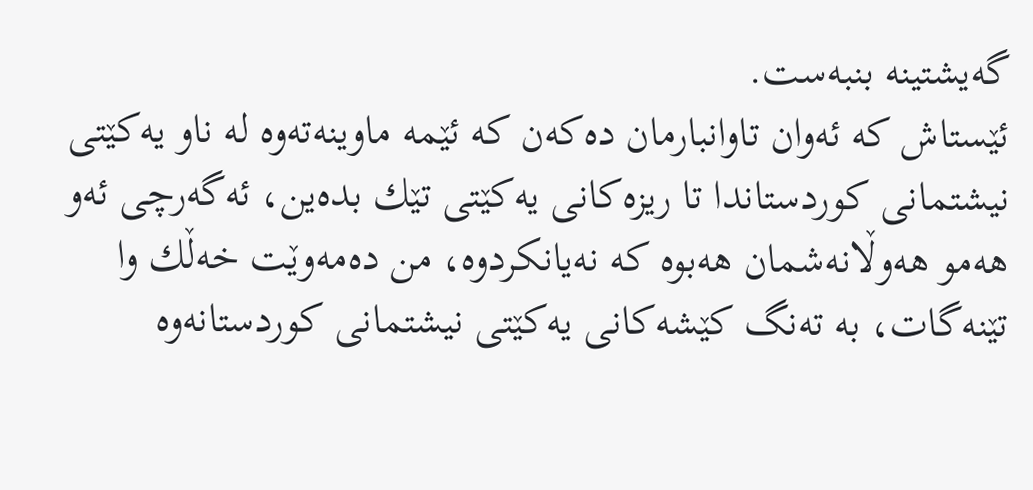گه‌یشتینه‌ بنبه‌ست.
ئێستاش كه‌ ئه‌وان تاوانبارمان ده‌كه‌ن كه‌ ئێمه‌ ماوینه‌ته‌وه‌ له‌ ناو یه‌كێتی نیشتمانی‌ كوردستاندا تا ریزه‌كانی یه‌كێتی تێك بده‌ین، ئه‌گه‌رچی ئه‌و هه‌مو هه‌وڵانه‌شمان هه‌بوه‌ كه‌ نه‌یانكردوه‌، من ده‌مه‌وێت خه‌ڵك وا تێنه‌گات، به‌ ته‌نگ كێشه‌كانی یه‌كێتی نیشتمانی كوردستانه‌وه‌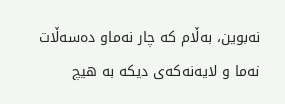نه‌بوین، به‌ڵام كه‌ چار نه‌ماو ده‌سه‌ڵات نه‌ما و لایه‌نه‌كه‌ی‌ دیكه‌ به‌ هیچ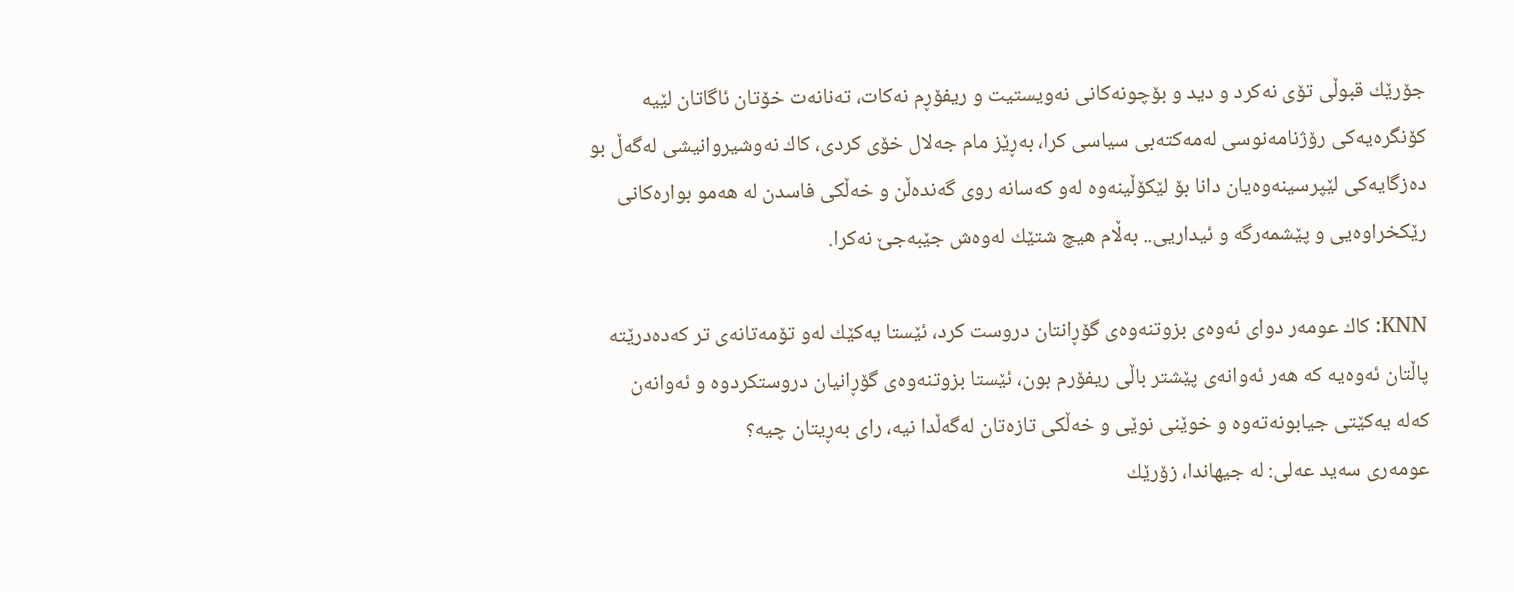جۆرێك قبوڵی تۆی‌ نه‌كرد و دید و بۆچونه‌كانی‌ نه‌ویستیت و ریفۆڕم نه‌كات، ته‌نانه‌ت خۆتان ئاگاتان لێیه‌ كۆنگره‌یه‌كی‌ رۆژنامه‌نوسی‌ له‌مه‌كته‌بی‌ سیاسی‌ كرا، به‌ڕێز مام جه‌لال خۆی‌ كردی‌، كاك نه‌وشیروانیشی‌ له‌گه‌ڵ بو ده‌زگایه‌كی‌ لێپرسینه‌وه‌یان دانا بۆ لێكۆڵینه‌وه‌ له‌و كه‌سانه‌ روی گه‌نده‌ڵن ‌و خه‌ڵكی‌ فاسدن له‌ هه‌مو بواره‌كانی رێكخراوه‌یی و پێشمه‌رگه‌ و ئیداریی.. به‌ڵام هیچ شتێك له‌وه‌ش جێبه‌جێ نه‌كرا.

KNN: كاك عومه‌ر دوای‌ ئه‌وه‌ی‌ بزوتنه‌وه‌ی‌ گۆڕانتان دروست كرد، ئێستا یه‌كێك له‌و تۆمه‌تانه‌ی‌ تر كه‌ده‌درێته‌ پاڵتان ئه‌وه‌یه‌ كه‌ هه‌ر ئه‌وانه‌ی‌ پێشتر باڵی ریفۆرم بون، ئێستا بزوتنه‌وه‌ی‌ گۆڕانیان دروستكردوه‌ و ئه‌وانه‌ن كه‌له‌ یه‌كێتی‌ جیابونه‌ته‌وه‌ و خوێنی‌ نوێی‌ و خه‌ڵكی‌ تازه‌تان له‌گه‌ڵدا نیه‌، رای‌ به‌ڕیتان چیه‌؟
عومه‌ری‌ سه‌ید عه‌لی‌: له‌ جیهاندا، زۆرێك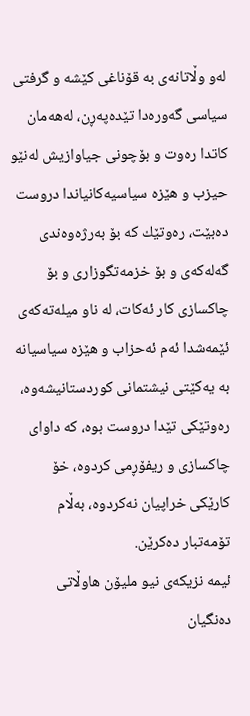له‌و وڵاتانه‌ی به‌ قۆناغی كێشه‌ و گرفتی سیاسی گه‌وره‌دا تێده‌په‌ڕن، له‌هه‌مان كاتدا ره‌وت و بۆچونی جیاوازیش له‌نێو حیزب و هێزه‌ سیاسیه‌كانیاندا دروست ده‌بێت، ره‌وتێك كه‌ بۆ به‌رژه‌وه‌ندی‌ گه‌له‌كه‌ی و بۆ خزمه‌تگوزاری‌ و بۆ چاكسازی‌ كار ئه‌كات، له‌ ناو میله‌ته‌كه‌ی‌ ئێمه‌شدا ئه‌م ئه‌حزاب و هێزه‌ سیاسیانه‌ به‌ یه‌كێتی‌ نیشتمانی‌ كوردستانیشه‌وه‌، ره‌وتێكی تێدا دروست بوه‌، كه‌ داوای‌ چاكسازی‌ و ریفۆڕمی‌ كردوه‌، خۆ كارێكی‌ خراپیان نه‌كردوه‌، به‌ڵام تۆمه‌تبار ده‌كرێن.
ئیمه‌ نزیكه‌ی‌ نیو ملیۆن هاوڵاتی‌ ده‌نگیان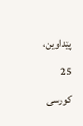پێداوین، 25 كورسی‌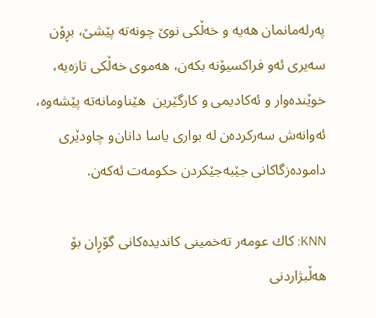په‌رله‌مانمان هه‌یه‌ و خه‌ڵكی‌ نوێ‌ چونه‌ته‌ پێشێ، بڕۆن سه‌یری‌ ئه‌و فراكسیۆنه‌ بكه‌ن، هه‌موی خه‌ڵكی تازه‌یه‌، خوێنده‌وار و ئه‌كادیمی‌ و كارگێرین  هێناومانه‌ته‌ پێشه‌وه‌، ئه‌وانه‌ش سه‌ركرده‌ن له‌ بواری یاسا دانان‌و چاودێری‌ داموده‌زگاكانی‌ جێبه‌جێكردن حکومه‌ت ئه‌كه‌ن.

KNN: كاك عومه‌ر ته‌خمینی كاندیده‌كانی گۆڕان بۆ هه‌ڵبژاردنی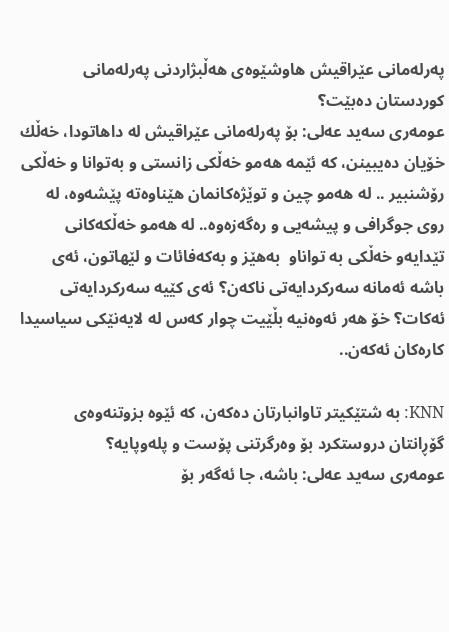په‌رله‌مانی‌ عێراقیش هاوشێوه‌ی هه‌ڵبژاردنی په‌رله‌مانی كوردستان ده‌بێت؟
عومه‌ری‌ سه‌ید عه‌لی‌: بۆ په‌رله‌مانی عێراقیش له‌ داهاتودا، خه‌ڵك خۆیان ده‌یبینن، كه‌ ئێمه‌ هه‌مو خه‌ڵكی‌ زانستی و به‌توانا و خه‌ڵكی‌ رۆشنبیر .. له‌ هه‌مو چین و توێژه‌كانمان هێناوه‌ته‌ پێشه‌وه‌، له‌ روی‌ جوگرافی و پیشه‌یی ‌و ره‌گه‌زه‌وه‌.. له‌ هه‌مو خه‌ڵكه‌كانی‌ تێدایه‌و خه‌ڵكی‌ به‌ تواناو  به‌هێز و به‌كه‌فائات و لێهاتون، ئه‌ی‌ باشه‌ ئه‌مانه‌ سه‌ركردایه‌تی ناكه‌ن؟ ئه‌ی‌ كێیه‌ سه‌ركردایه‌تی ئه‌كات؟ خۆ هه‌ر ئه‌وه‌نیه‌ بڵێیت چوار كه‌س له‌ لایه‌نێكی‌ سیاسیدا كاره‌كان ئه‌كه‌ن..

KNN: به‌ شتێكیتر تاوانبارتان ده‌كه‌ن، كه‌ ئێوه‌ بزوتنه‌وه‌ی‌ گۆڕانتان دروستكرد بۆ وه‌رگرتنی‌ پۆست و پله‌وپایه‌؟
عومه‌ری‌ سه‌ید عه‌لی‌: باشه‌، جا ئه‌گه‌ر بۆ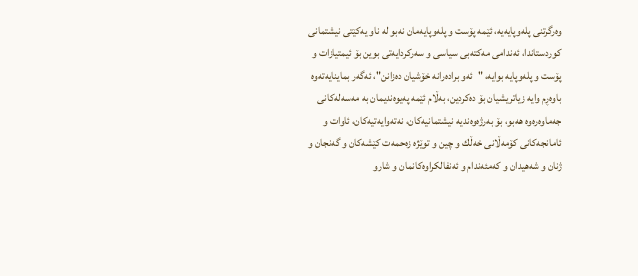وه‌رگرتنی‌ پله‌وپایه‌یه‌، ئێمه‌ پۆست و پله‌وپایه‌مان نه‌بو له‌ ناو یه‌كێتی‌ نیشتمانی‌ كوردستاندا، ئه‌ندامی‌ مه‌كته‌بی‌ سیاسی‌ و سه‌ركردایه‌تی‌ بوین بۆ ئیمتیازات و پۆست و پله‌وپایه‌ بوایه‌، "ئه‌و براده‌رانه‌ خۆشیان ده‌زانن"، ئه‌گه‌ر بماینایه‌ته‌وه‌ باوه‌ڕم وایه‌ زیاتریشیان بۆ ده‌كردین، به‌ڵام ئێمه‌ په‌یوه‌ندیمان به‌ مه‌سه‌له‌كانی‌ جه‌ماوه‌ره‌وه‌ هه‌بو، بۆ به‌رژه‌وه‌ندیه‌ نیشتمانیه‌كان، نه‌ته‌وایه‌تیه‌كان، ئاوات و ئامانجه‌كانی‌ كۆمه‌ڵانی‌ خه‌ڵك و چین و توێژه‌ زه‌حمه‌ت كێشه‌كان و گه‌نجان و ژنان و شه‌هیدان و كه‌مئه‌ندام ‌و ئه‌نفالكراوه‌كانمان و شارو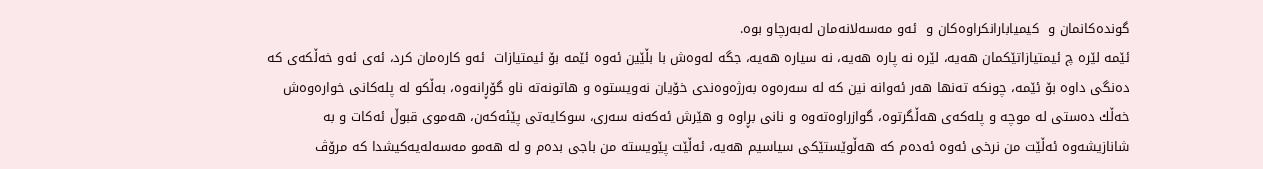گونده‌‌كانمان و  كیمیابارانكراوه‌كان و  ئه‌و مه‌سه‌لانه‌مان له‌به‌رچاو بوه‌.
ئێمه‌ لێره‌ چ ئیمتیازاتێكمان هه‌یه‌، لێره‌ نه‌ پاره‌ هه‌یه‌، نه‌ سیاره‌ هه‌یه‌، جگه‌ له‌وه‌ش با بڵێین ئه‌وه‌ ئێمه‌ بۆ ئیمتیازات  ئه‌و كاره‌مان كرد، ئه‌ی‌ ئه‌و خه‌ڵكه‌ی‌ كه‌ ده‌نگی‌ داوه‌ بۆ ئێمه‌، چونكه‌ ته‌نها هه‌ر ئه‌وانه‌ نین كه‌ له‌ سه‌ره‌وه‌ به‌رژه‌وه‌ندی خۆیان نه‌ویستوه‌ و هاتونه‌ته‌ ناو گۆڕانه‌وه‌، به‌ڵكو له‌ پله‌كانی خواره‌وه‌ش خه‌ڵك ده‌ستی له‌ موچه‌ ‌و پله‌كه‌ی‌ هه‌ڵگرتوه‌، گوازراوه‌ته‌وه‌ و نانی‌ بڕاوه‌ و هێرش ئه‌كه‌نه‌ سه‌ری‌، سوكایه‌تی پێئه‌كه‌ن، هه‌موی‌ قبوڵ ئه‌كات و به‌ شانازیشه‌وه‌ ئه‌ڵێت من نرخی‌ ئه‌وه‌ ئه‌ده‌م كه‌ هه‌ڵوێستێكی‌ سیاسیم هه‌یه‌، ئه‌ڵێت پێویسته‌ من باجی‌ بده‌م و له‌ هه‌مو مه‌سه‌له‌یه‌كیشدا كه‌ مرۆڤ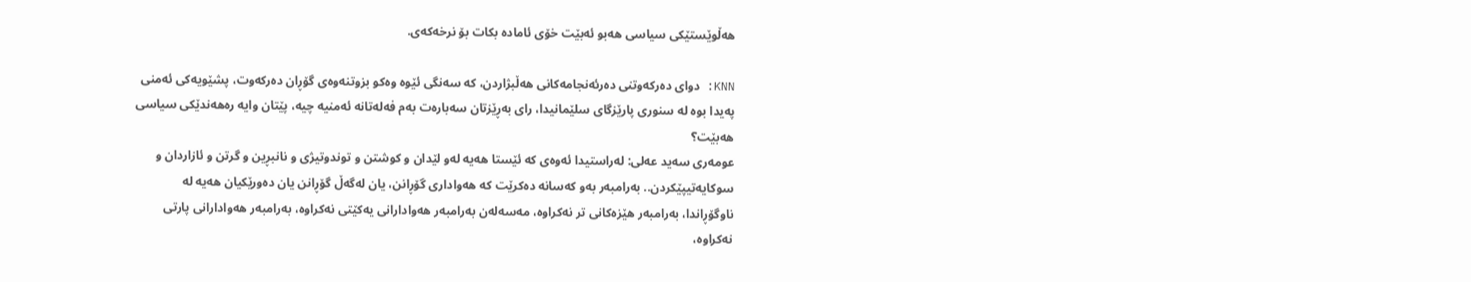هه‌ڵوێستێكی‌ سیاسی‌ هه‌بو ئه‌بێت خۆی‌ ئاماده‌ بكات بۆ نرخه‌كه‌ی‌.

KNN: دوای‌ ده‌ركه‌وتنی‌ ده‌رئه‌نجامه‌كانی‌ هه‌ڵبژاردن، كه‌ سه‌نگی‌ ئێوه‌ وه‌كو بزوتنه‌وه‌ی‌ گۆڕان ده‌ركه‌وت، پشێویه‌كی‌ ئه‌منی‌ په‌یدا بوه‌ له‌ سنوری‌ پارێزگای‌ سلێمانیدا، رای‌ به‌ڕێزتان سه‌باره‌ت به‌م فه‌له‌تانه‌ ئه‌منیه‌ چیه‌، پێتان وایه‌ ره‌هه‌ندێكی سیاسی‌ هه‌بێت؟
عومه‌ری سه‌ید عه‌لی: له‌راستیدا ئه‌وه‌ی كه‌ ئێستا هه‌یه‌ له‌و لێدان و كوشتن ‌و توندوتیژی و نانبڕین و گرتن و ئازاردان و سوكایه‌تیپێكردن.. به‌رامبه‌ر به‌و كه‌سانه‌ ده‌كرێت كه‌ هه‌واداری‌ گۆڕانن، یان له‌گه‌ڵ گۆڕانن یان ده‌ورێكیان هه‌یه‌ له‌ ناوگۆڕاندا، به‌رامبه‌ر هێزه‌كانی‌ تر نه‌كراوه‌، مه‌سه‌له‌ن به‌رامبه‌ر هه‌وادارانی‌ یه‌كێتی‌ نه‌كراوه‌، به‌رامبه‌ر هه‌وادارانی‌ پارتی‌ نه‌كراوه‌،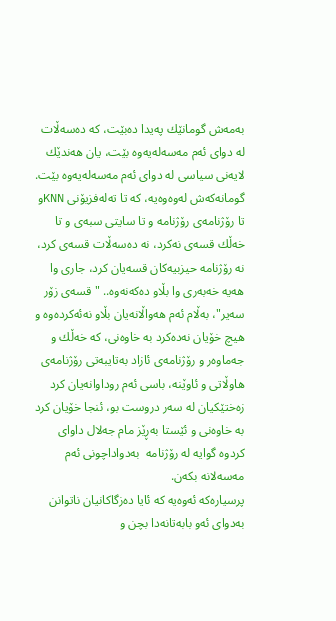به‌مه‌ش گومانێك په‌یدا ده‌بێت، كه‌ ده‌سه‌ڵات له‌ دوای‌ ئه‌م مه‌سه‌له‌یه‌وه‌ بێت، یان هه‌ندێك لایه‌نی‌ سیاسی‌ له‌ دوای‌ ئه‌م مه‌سه‌له‌یه‌وه‌ بێت.
گومانه‌كه‌ش له‌وه‌وه‌یه‌، كه‌ تا ته‌له‌فزیۆنی‌ KNNو تا رۆژنامه‌ی‌ رۆژنامه‌ و تا سایتی‌ سبه‌ی‌ و تا خه‌ڵك قسه‌ی‌ نه‌كرد، نه‌ ده‌سه‌ڵات قسه‌ی‌ كرد، نه‌ رۆژنامه‌ حیزبیه‌كان قسه‌یان كرد، جاری‌ وا هه‌یه‌ خه‌به‌ری‌ وا بڵاو ده‌كه‌نه‌وه‌.. "قسه‌ی‌ زۆر سه‌یر"، به‌ڵام ئه‌م هه‌واڵانه‌یان بڵاو نه‌ئه‌‌كرده‌‌وه‌ و هیچ خۆیان نه‌ده‌كرد به‌ خاوه‌نی، كه‌ خه‌ڵك و جه‌ماوه‌ر و رۆژنامه‌ی‌ ئازاد به‌تایبه‌تی‌ رۆژنامه‌ی‌ هاوڵاتی‌ و ئاوێنه‌، باسی‌ ئه‌م روداوانه‌یان كرد زه‌ختێكیان له‌ سه‌ر دروست بو، ئنجا خۆیان كرد به‌ خاوه‌نی و ئێستا به‌ڕێز مام جه‌لال داوای‌ كردوه‌ گوایه‌ له‌ رۆژنامه‌ ‌ به‌دواداچونی ئه‌م مه‌سه‌لانه‌ بكه‌ن.
پرسیاره‌كه‌ ئه‌وه‌یه‌ كه‌ ئایا ده‌زگاكانیان ناتوانن به‌دوای ئه‌و بابه‌تانه‌دا بچن و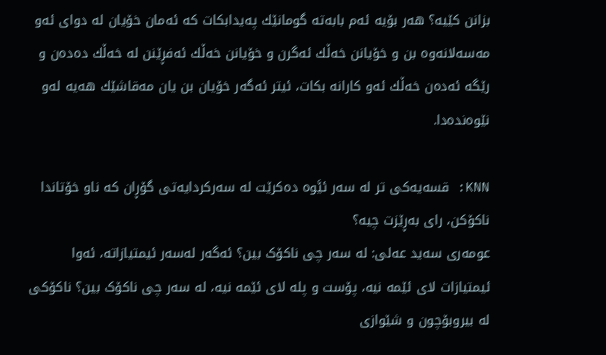بزانن كێیه‌؟ هه‌ر بۆیه‌ ئه‌م بابه‌ته‌ گومانێك په‌یدابكات كه‌ ئه‌مان خۆیان له‌ دوای ئه‌و مه‌سه‌لانه‌وه‌ بن و خۆیانن خه‌ڵك ئه‌گرن و خۆیانن خه‌ڵك ئه‌فڕێنن له‌ خه‌ڵك ده‌ده‌ن و رێگه‌ ئه‌ده‌ن خه‌ڵك ئه‌و كارانه‌ بكات، ئیتر ئه‌گه‌ر خۆیان بن یان مه‌قاشێك هه‌یه‌ له‌و نێوه‌نده‌دا.

KNN: قسه‌یه‌كی‌ تر له‌ سه‌ر ئێَوه‌ ده‌كرێت له‌ سه‌ركردایه‌تی‌ گۆڕان كه‌ ناو خۆتاندا ناكۆكن، رای‌ به‌ڕێزت چیه‌؟
عومه‌ری‌ سه‌ید عه‌لی‌: له‌ سه‌ر چی‌ ناكۆک بین؟ ئه‌گه‌ر له‌سه‌ر ئیمتیازاته‌، ئه‌وا ئیمتیازات لای‌ ئێمه‌ نیه‌، پۆست و پله‌ لای‌ ئێمه‌ نیه‌، له‌ سه‌ر چی‌ ناكۆک بین؟ ناكۆكی‌ له‌ بیروبۆچون و شێوازی‌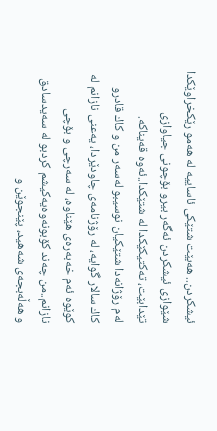ئیشكردن.. هه‌بێت شتێكی‌ ئاساییه‌ له‌ هه‌مو رێكخراوێكدا شێوازی‌ ئیشكردن ئه‌گه‌ر بیرو بۆچونی جیاوازی تێدابێت، ته‌كتیكێكدا له‌ شتێكدا..ئه‌وه‌‌ قه‌یناكه‌.
له‌م رۆژانه‌دا شتێكیان نوسیبو له‌سه‌ر من و كاك قادرو كاك سالار گوایه‌، له‌ رۆژنامه‌ی‌ چاودێردا، یه‌عنی‌ نازانم له‌ كوێوه‌ ئه‌م خه‌به‌ره‌ی‌ هێناوه‌، له‌ سه‌رچی‌ و بۆچی‌ نازانم..من چه‌ند كۆبونه‌وه‌یه‌كیشم كردبو له‌ سه‌یدسادق و هه‌ڵه‌بجه‌ی‌ شه‌هید، پێنجوێن و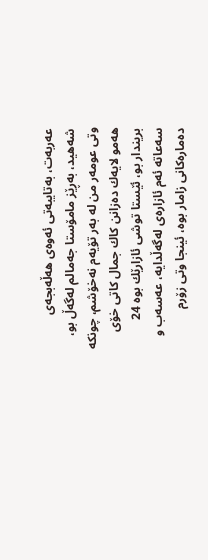عه‌ربه‌ت، به‌تایبه‌تی‌ ئه‌وه‌ی‌ هه‌ڵه‌بجه‌ی‌ شه‌هید، به‌ڕێز مامۆستا جه‌مالم له‌گه‌ڵ بو، وتی عومه‌ر من له‌ به‌ر تۆیه‌م نه‌خۆشم، چونكه‌ هه‌مو لایه‌ك ده‌زانن كاك جمال كاتی‌ خۆی‌ بریندار بو، ئێستا توشی‌ ئازارێك بوه‌ 24 سه‌عاته‌ ئه‌م ئازاره‌ی‌ له‌گه‌ڵدایه‌، عه‌سه‌ب و ده‌ماره‌كانی زامار بوه‌، ئینجا وتی‌ زۆرم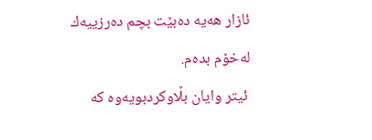ئازار هه‌یه‌ ده‌بێت بچم ده‌رزییه‌ك له‌خۆم بده‌م.
 ئیتر وایان بڵاوكردبویه‌وه‌ كه‌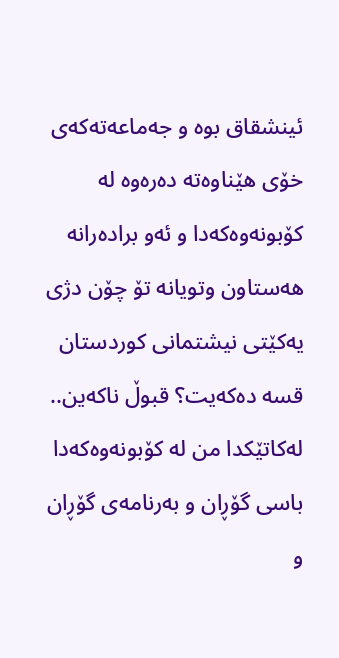ئینشقاق بوه‌ و جه‌ماعه‌ته‌كه‌ی‌ خۆی‌ هێناوه‌ته‌ ده‌ره‌وه‌ له‌ كۆبونه‌وه‌كه‌دا و ئه‌و براده‌رانه‌ هه‌ستاون وتویانه‌ تۆ چۆن دژی‌ یه‌كێتی‌ نیشتمانی‌ كوردستان قسه‌ ده‌كه‌یت؟ قبوڵ ناكه‌ین.. له‌كاتێكدا من له‌ كۆبونه‌وه‌كه‌دا باسی‌ گۆڕان و به‌رنامه‌ی‌ گۆڕان و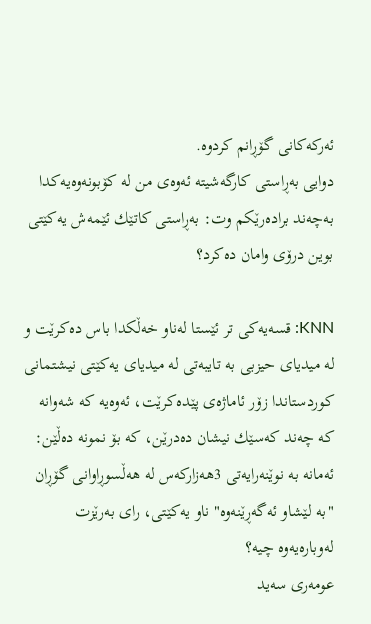ئه‌ركه‌كانی‌ گۆڕانم كردوه‌.
دوایی‌ به‌ڕاستی‌ كارگه‌شیته‌ ئه‌وه‌ی‌ من له‌ كۆبونه‌وه‌یه‌كدا به‌چه‌ند براده‌رێكم وت: به‌ڕاستی‌ كاتێك ئێمه‌ش یه‌كێتی‌ بوین درۆی‌ وامان ده‌كرد؟

KNN: قسه‌یه‌كی‌ تر ئێستا له‌ناو خه‌ڵكدا باس ده‌كرێت و له‌ میدیای‌ حیزبی‌ به‌ تایبه‌تی‌ له‌ میدیای‌ یه‌كێتی‌ نیشتمانی‌ كوردستاندا زۆر ئاماژه‌ی‌ پێده‌كرێت، ئه‌وه‌یه‌ كه‌ شه‌وانه‌ كه‌ چه‌ند كه‌سێك نیشان ده‌درێن، كه‌ بۆ نمونه‌ ده‌ڵێن: ئه‌مانه‌ به‌ نوێنه‌رایه‌تی‌ 3هه‌زاركه‌س له‌ هه‌ڵسوڕاوانی‌ گۆڕان "به‌ لێشاو ئه‌گه‌ڕێنه‌وه‌" ناو یه‌كێتی، رای به‌رێزت له‌وباره‌یه‌وه‌ چیه‌؟
عومه‌ری‌ سه‌ید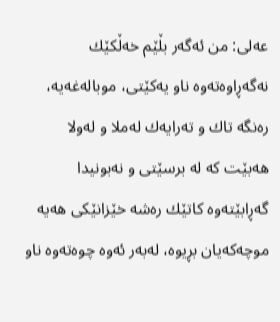عه‌لی‌: من ئه‌گه‌ر بڵێم خه‌ڵكێك نه‌گه‌ڕاوه‌ته‌وه‌ ناو یه‌كێتی‌، موباله‌غه‌یه‌، ره‌نگه‌ تاك و ته‌رایه‌ك له‌ملا و له‌ولا هه‌بێت كه‌ له‌ برسێتی و نه‌بونیدا گه‌ڕابێته‌وه‌ كاتێك ره‌شه‌ خێزانێكی‌ هه‌یه‌ موچه‌كه‌یان بڕیوه‌، له‌به‌ر ئه‌وه‌ چوه‌ته‌وه‌ ناو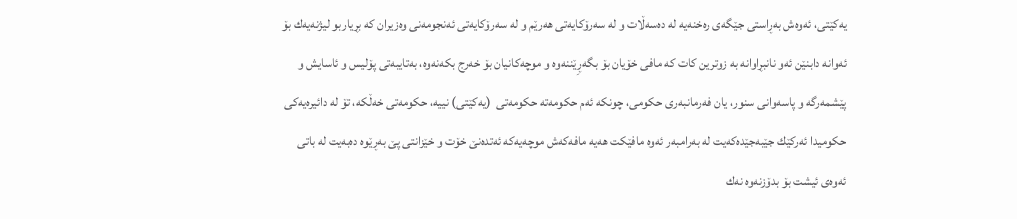یه‌كێتی‌، ئه‌وه‌ش به‌ڕاستی‌ جێگه‌ی‌ ره‌خنه‌یه‌ له‌ ده‌سه‌ڵات و له‌ سه‌رۆكایه‌تی‌ هه‌رێم و له‌ سه‌رۆكایه‌تی‌ ئه‌نجومه‌نی‌ وه‌زیران كه‌ بڕیاربو لیژنه‌یه‌ك بۆ ئه‌وانه‌ دابنێن ئه‌و نانبڕاوانه‌ به‌ زوترین كات كه‌ مافی‌ خۆیان بۆ بگه‌ڕِێننه‌وه‌ و موچه‌كانیان بۆ خه‌رج بكه‌نه‌وه‌، به‌تایبه‌تی‌ پۆلیس و ئاسایش و پێشمه‌رگه‌ و پاسه‌وانی‌ سنور، یان فه‌رمانبه‌ری حكومی، چونكه‌ ئه‌م حكومه‌ته‌ حكومه‌تی‌  (یه‌كێتی) نییه‌، حكومه‌تی‌ خه‌ڵكه‌، تۆ له‌ دائیره‌یه‌كی‌ حكومیدا ئه‌ركێك جێبه‌جێده‌كه‌یت له‌ به‌رامبه‌ر ئه‌وه‌ مافێكت هه‌یه‌ مافه‌كه‌ش موچه‌یه‌كه‌ ئه‌تده‌نێ‌ خۆت و خێزانتی‌ پێ به‌ڕێوه‌ ده‌به‌یت له‌ باتی‌ ئه‌وه‌ی‌ ئیشت بۆ بدۆزنه‌وه‌ نه‌ك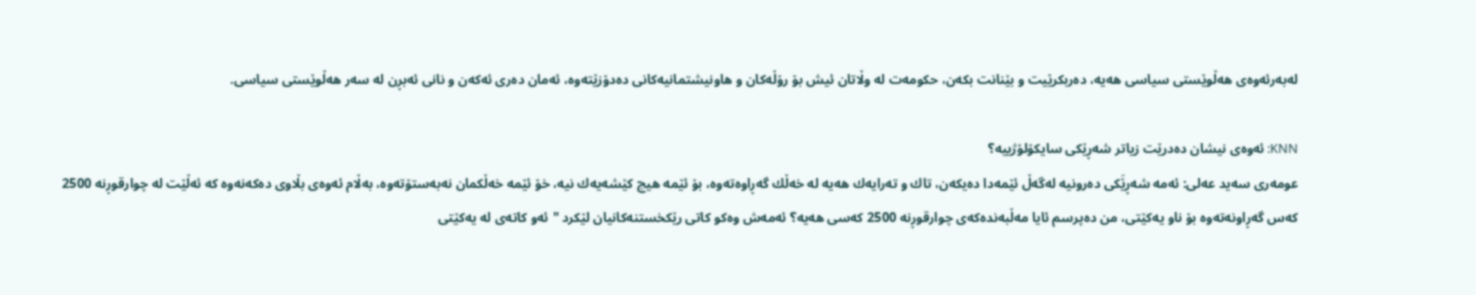له‌به‌رئه‌وه‌ی‌ هه‌ڵوێستی‌ سیاسی هه‌یه‌، ده‌ربكرێیت و بێنانت بكه‌ن، حكومه‌ت له‌ وڵاتان ئیش بۆ رۆڵه‌كان و هاونیشتمانیه‌كانی‌ ده‌دۆزێته‌وه‌، ئه‌مان ده‌ری‌ ئه‌كه‌ن و نانی‌ ئه‌بڕن له‌ سه‌ر هه‌ڵوێستی‌ سیاسی‌.

KNN: ئه‌وه‌ی‌ نیشان ده‌درێت زیاتر شه‌ڕێكی‌ سایكۆلۆژییه‌؟
عومه‌ری‌ سه‌ید عه‌لی‌: ئه‌مه‌ شه‌ڕێَكی‌ ده‌رونیه‌ له‌گه‌ڵ ئێمه‌دا ده‌یكه‌ن، تاك و ته‌رایه‌ك هه‌یه‌ له‌ خه‌ڵك گه‌ڕاوه‌ته‌وه‌، بۆ ئێمه‌ هیچ كێشه‌یه‌ك نیه‌، خۆ ئێمه‌ خه‌ڵكمان نه‌به‌ستۆته‌وه‌، به‌ڵام ئه‌وه‌ی بڵاوی ده‌كه‌نه‌وه‌ كه‌ ئه‌ڵێت له‌ چوارقوڕنه‌ 2500 كه‌س گه‌ڕاونه‌ته‌وه‌ بۆ ناو یه‌كێتی، من ده‌پرسم ئایا مه‌ڵبه‌نده‌كه‌ی‌ چوارقوڕنه‌ 2500 كه‌سی‌ هه‌یه‌؟ ئه‌مه‌ش وه‌كو كاتی‌ رێكخستنه‌كانیان لێكرد "ئه‌و كاته‌ی له‌ یه‌كێتی‌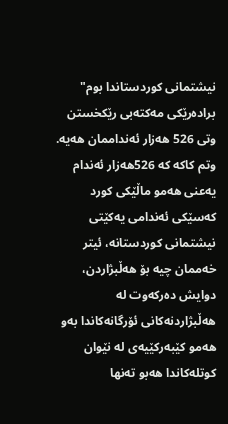نیشتمانی‌ كوردستاندا بوم" براده‌رێكی‌ مه‌كته‌بی‌ رێكخستن وتی‌ 526 هه‌زار ئه‌نداممان هه‌یه‌.
وتم كاكه‌ كه‌ 526هه‌زار ئه‌ندام یه‌عنی هه‌مو ماڵێكی‌ كورد كه‌سێكی‌ ئه‌ندامی یه‌كێتی‌ نیشتمانی‌ كوردستانه‌، ئیتر خه‌ممان چیه‌ بۆ هه‌ڵبژاردن، دوایش ده‌ركه‌وت له‌ هه‌ڵبژاردنه‌كانی‌ ئۆرگانه‌كاندا به‌و هه‌مو كێبه‌ركێیه‌ی له‌ نێوان كوتله‌كاندا هه‌بو ته‌نها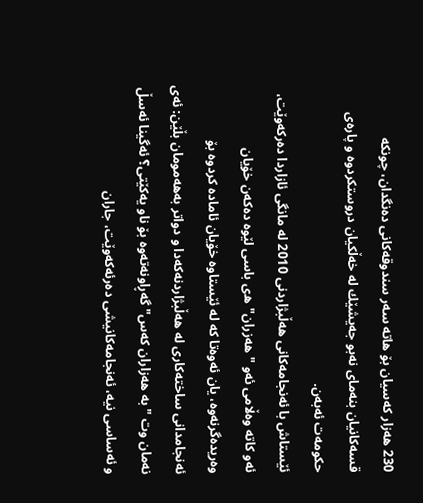230 هه‌زار كه‌سیان بۆ هاته‌ سه‌ر سندوقه‌كانی ده‌نگدان، چونكه‌ قسه‌كانیان بنه‌مای نه‌بو جه‌یشێك له‌ خه‌ڵكیان دروستكردوه‌ و پاره‌ی‌ حكومه‌ت ئه‌به‌ن.
ئێستاش با ئه‌نجامه‌كانی هه‌ڵبژاردنی 2010 له‌ مانگی‌ ئازاردا ده‌ركه‌وێت، ئه‌و كاته‌ وه‌ڵامی ئه‌و "هه‌زران"ه‌ی باسی لێوه‌ ده‌كه‌ن خۆیان وه‌ریده‌گرنه‌وه‌، یان ئه‌وه‌تا كه‌ له‌ ئێستاوه‌ خۆیان ئاماده‌ كردوه‌ بۆ ئه‌نجامدانی ساخته‌كاری له‌ هه‌ڵبژاردنه‌كه‌دا و دواتر به‌هه‌مومان بڵێن: ئه‌ی نه‌مان وت "به‌ هه‌زاران كه‌س" گه‌ڕاونه‌ته‌وه‌ بۆ ناو یه‌كێتی؟ ئه‌گینا ئه‌سڵ و ئه‌ساسی‌ نیه‌، ئه‌نجامه‌كانیشی‌ ده‌رئه‌كه‌وێت، جاران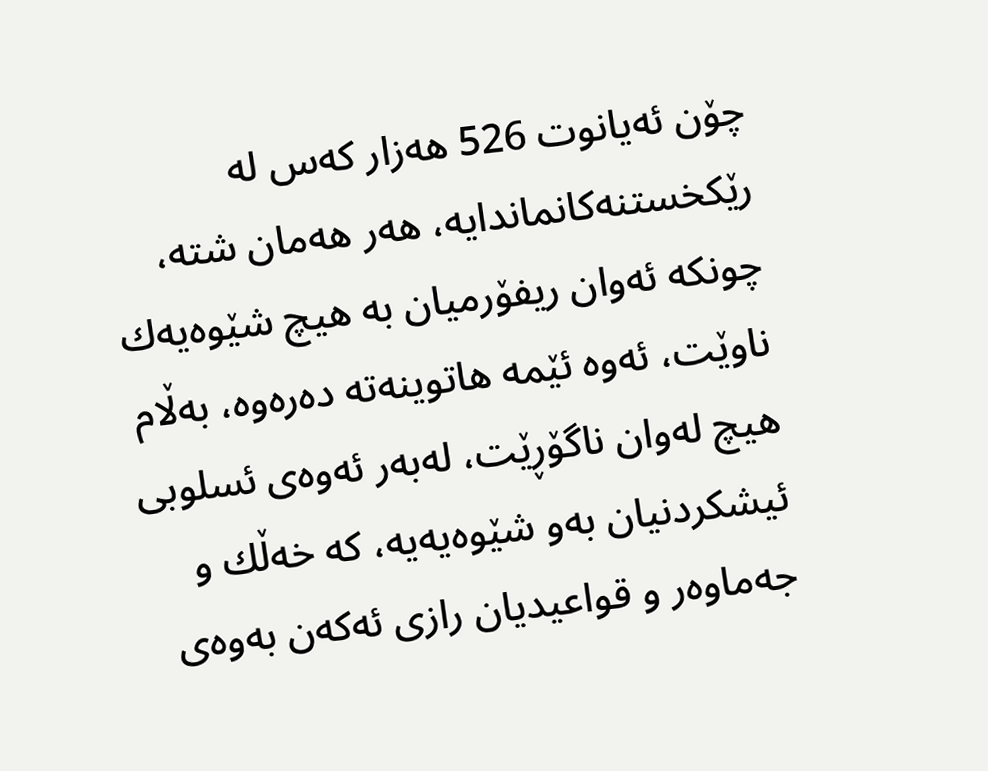چۆن ئه‌یانوت 526 هه‌زار كه‌س له‌ رێكخستنه‌كانماندایه‌، هه‌ر هه‌مان شته‌، چونكه‌ ئه‌وان ریفۆرمیان به‌ هیچ شێوه‌یه‌ك ناوێت، ئه‌وه‌ ئێمه‌ هاتوینه‌ته‌ ده‌ره‌وه‌، به‌ڵام هیچ له‌وان ناگۆڕێت، له‌به‌ر ئه‌وه‌ی ئسلوبی‌ ئیشكردنیان به‌و شێوه‌یه‌یه‌، كه‌ خه‌ڵك و جه‌ماوه‌ر و قواعیدیان رازی‌ ئه‌كه‌ن به‌وه‌ی‌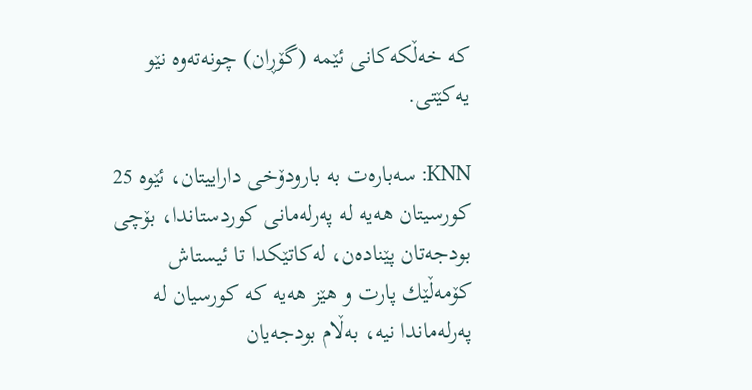كه‌ خه‌ڵكه‌كانی‌ ئێمه‌ (گۆڕان) چونه‌ته‌وه‌ نێو یه‌كێتی.

KNN: سه‌باره‌ت به‌ بارودۆخی‌ داراییتان، ئێوه‌ 25 كورسیتان هه‌یه‌ له‌ په‌رله‌مانی‌ كوردستاندا، بۆچی‌ بودجه‌تان پێناده‌ن، له‌كاتێكدا تا ئیستاش كۆمه‌ڵێك پارت و هێز هه‌یه‌ كه‌ كورسیان له‌ په‌رله‌ماندا نیه‌، به‌ڵام بودجه‌یان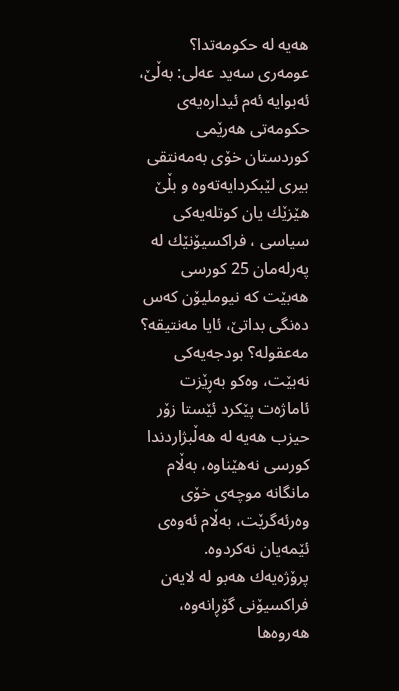هه‌یه‌ له‌ حكومه‌تدا؟
عومه‌ری‌ سه‌ید عه‌لی‌: به‌ڵێ‌، ئه‌بوایه‌ ئه‌م ئیداره‌یه‌ی حكومه‌تی هه‌رێمی‌ كوردستان خۆی‌ به‌مه‌نتقی‌ بیری‌ لێبكردایه‌ته‌وه‌ و بڵێ‌ هێزێك یان كوتله‌یه‌كی‌ سیاسی‌ ، فراكسیۆنێك له‌ په‌رله‌مان 25 كورسی‌ هه‌بێت كه‌ نیوملیۆن كه‌س ده‌نگی‌ بداتێ، ئایا مه‌نتیقه‌؟ مه‌عقوله‌؟ بودجه‌یه‌كی‌ نه‌بێت، وه‌كو به‌ڕێزت ئاماژه‌ت پێكرد ئێستا زۆر حیزب هه‌یه‌ له‌ هه‌ڵبژاردندا كورسی‌ نه‌هێناوه‌، به‌ڵام مانگانه‌ موچه‌ی‌ خۆی‌ وه‌رئه‌گرێت، به‌ڵام ئه‌وه‌ی‌ ئێمه‌یان نه‌كردوه‌.
پرۆژه‌یه‌ك هه‌بو له‌ لایه‌ن فراكسیۆنی‌ گۆڕانه‌وه‌، هه‌روه‌ها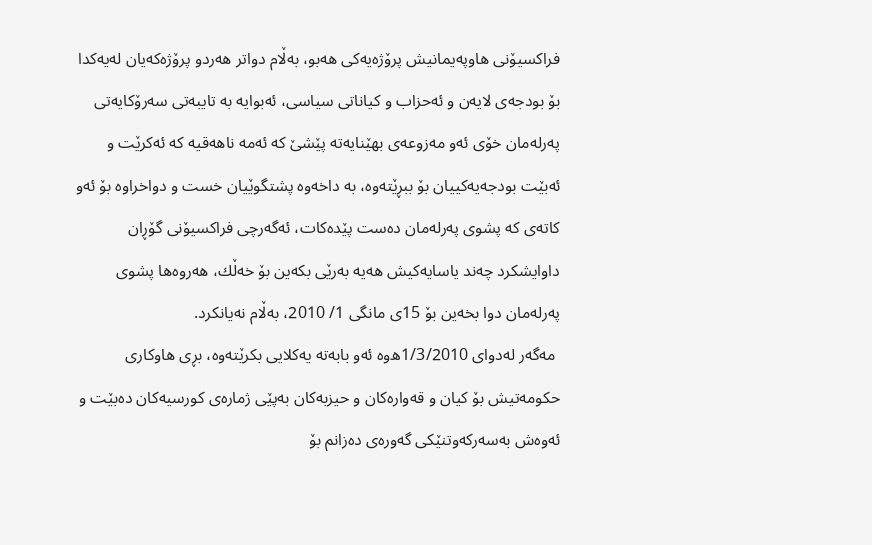فراكسیۆنی‌ هاوپه‌یمانیش پرۆژه‌یه‌كی‌ هه‌بو، به‌ڵام دواتر هه‌ردو پرۆژه‌كه‌یان له‌یه‌كدا بۆ بودجه‌ی‌ لایه‌ن و ئه‌حزاب و كیاناتی‌ سیاسی‌، ئه‌بوایه‌ به‌ تایبه‌تی‌ سه‌رۆكایه‌تی‌ په‌رله‌مان خۆی‌ ئه‌و مه‌زوعه‌ی‌ بهێنایه‌ته‌ پێشێ‌ كه‌ ئه‌مه‌ ناهه‌قیه ‌كه‌ ئه‌كرێت و ئه‌بێت بودجه‌یه‌كییان بۆ ببڕێته‌وه‌، به‌ داخه‌وه‌ پشتگوێیان خست و دواخراوه‌ بۆ ئه‌و كاته‌ی‌ كه‌ پشوی‌ په‌رله‌مان ده‌ست پێده‌كات، ئه‌گه‌رچی فراكسیۆنی‌ گۆڕان داوایشكرد چه‌ند یاسایه‌كیش هه‌یه‌ به‌رێی بكه‌ین بۆ خه‌ڵك، هه‌روه‌ها پشوی‌ په‌رله‌مان دوا بخه‌ین بۆ 15ی‌ مانگی 1/ 2010، به‌ڵام نه‌یانكرد.
 مه‌گه‌ر له‌دوای‌ 1/3/2010ه‌وه‌ ئه‌و بابه‌ته‌ یه‌كلایی بكرێته‌وه‌، بڕی هاوكاری حكومه‌تیش بۆ كیان و قه‌واره‌كان و حیزبه‌كان به‌پێی‌ ژماره‌ی‌ كورسیه‌كان ده‌بێت و ئه‌وه‌ش به‌سه‌ركه‌وتنێكی‌ گه‌وره‌ی‌ ده‌زانم بۆ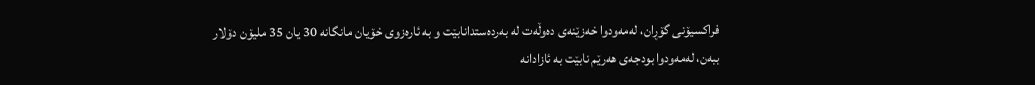فراكسیۆنی‌ گۆڕان، له‌مه‌ودوا خه‌زێنه‌ی‌ ده‌وڵه‌ت له‌ به‌رده‌ستدانابێت ‌و به‌ ئاره‌زوی خۆیان مانگانه‌ 30 یان 35 ملیۆن دۆلار ببه‌ن، له‌مه‌ودوا بودجه‌ی هه‌رێم نابێت به‌ ئازادانه‌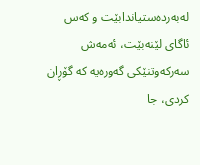له‌به‌رده‌ستیاندابێت و كه‌س ئاگای‌ لێنه‌بێت، ئه‌مه‌ش سه‌ركه‌وتنێكی‌ گه‌وره‌یه‌ كه‌ گۆڕان كردی‌، جا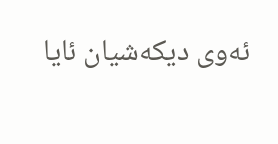ئه‌وی دیكه‌شیان ئایا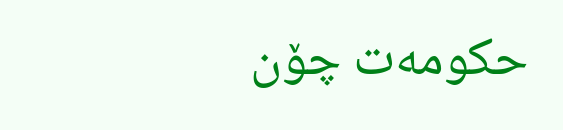حكومه‌ت چۆن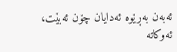ئه‌به‌ن به‌ڕێوه‌ ئه‌دایان چۆن ئه‌بێت، ئه‌وكاته‌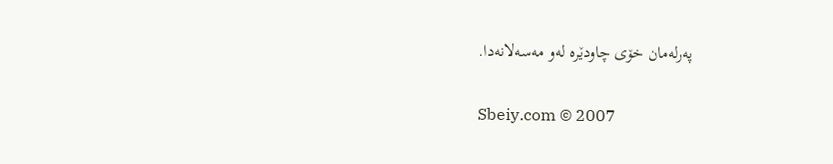په‌رله‌مان خۆی‌ چاودێره‌ له‌و مه‌سه‌لانه‌دا.

Sbeiy.com © 2007